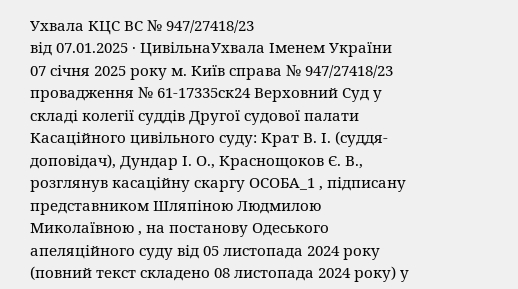Ухвала КЦС ВС № 947/27418/23
від 07.01.2025 · ЦивільнаУхвала Іменем України 07 січня 2025 року м. Київ справа № 947/27418/23 провадження № 61-17335ск24 Верховний Суд у складі колегії суддів Другої судової палати Касаційного цивільного суду: Крат В. І. (суддя-доповідач), Дундар І. О., Краснощоков Є. В., розглянув касаційну скаргу ОСОБА_1 , підписану представником Шляпіною Людмилою Миколаївною , на постанову Одеського апеляційного суду від 05 листопада 2024 року (повний текст складено 08 листопада 2024 року) у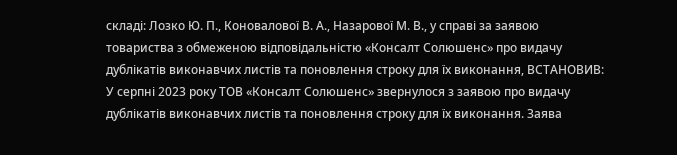складі: Лозко Ю. П., Коновалової В. А., Назарової М. В., у справі за заявою товариства з обмеженою відповідальністю «Консалт Солюшенс» про видачу дублікатів виконавчих листів та поновлення строку для їх виконання, ВСТАНОВИВ: У серпні 2023 року ТОВ «Консалт Солюшенс» звернулося з заявою про видачу дублікатів виконавчих листів та поновлення строку для їх виконання. Заява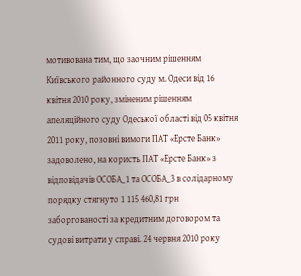мотивована тим, що заочним рішенням Київського районного суду м. Одеси від 16 квітня 2010 року, зміненим рішенням апеляційного суду Одеської області від 05 квітня 2011 року, позовні вимоги ПАТ «Ерсте Банк» задоволено, на користь ПАТ «Ерсте Банк» з відповідачів ОСОБА_1 та ОСОБА_3 в солідарному порядку стягнуто 1 115 460,81 грн заборгованості за кредитним договором та судові витрати у справі. 24 червня 2010 року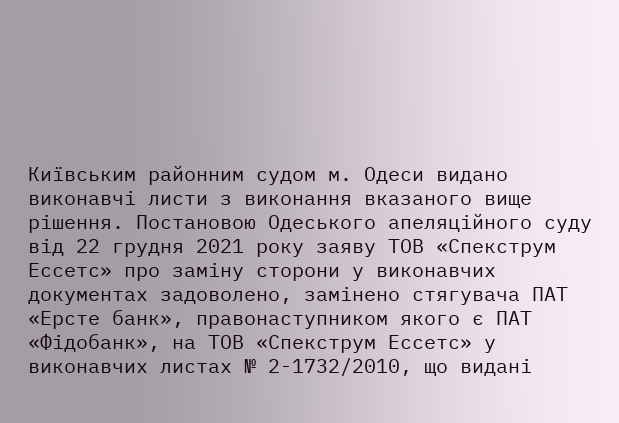Київським районним судом м. Одеси видано виконавчі листи з виконання вказаного вище рішення. Постановою Одеського апеляційного суду від 22 грудня 2021 року заяву ТОВ «Спекструм Ессетс» про заміну сторони у виконавчих документах задоволено, замінено стягувача ПАТ «Ерсте банк», правонаступником якого є ПАТ «Фідобанк», на ТОВ «Спекструм Ессетс» у виконавчих листах № 2-1732/2010, що видані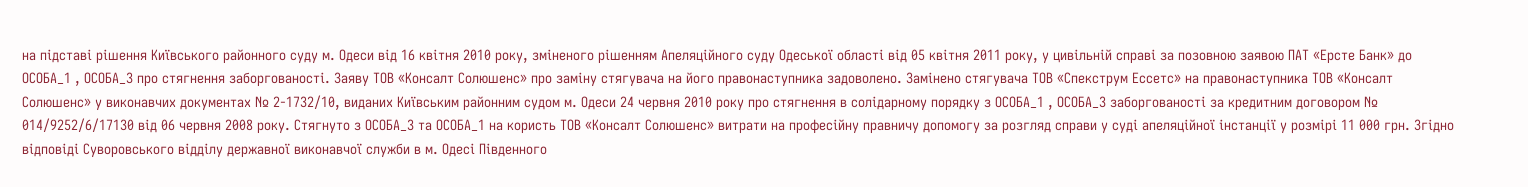на підставі рішення Київського районного суду м. Одеси від 16 квітня 2010 року, зміненого рішенням Апеляційного суду Одеської області від 05 квітня 2011 року, у цивільній справі за позовною заявою ПАТ «Ерсте Банк» до ОСОБА_1 , ОСОБА_3 про стягнення заборгованості. Заяву ТОВ «Консалт Солюшенс» про заміну стягувача на його правонаступника задоволено. Замінено стягувача ТОВ «Спекструм Ессетс» на правонаступника ТОВ «Консалт Солюшенс» у виконавчих документах № 2-1732/10, виданих Київським районним судом м. Одеси 24 червня 2010 року про стягнення в солідарному порядку з ОСОБА_1 , ОСОБА_3 заборгованості за кредитним договором № 014/9252/6/17130 від 06 червня 2008 року. Стягнуто з ОСОБА_3 та ОСОБА_1 на користь ТОВ «Консалт Солюшенс» витрати на професійну правничу допомогу за розгляд справи у суді апеляційної інстанції у розмірі 11 000 грн. Згідно відповіді Суворовського відділу державної виконавчої служби в м. Одесі Південного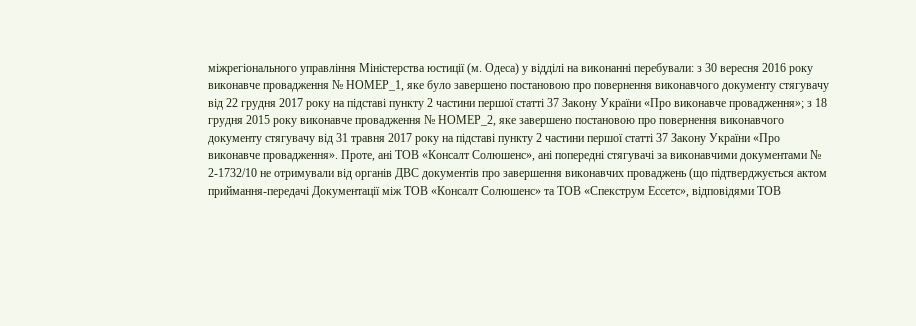міжрегіонального управління Міністерства юстиції (м. Одеса) у відділі на виконанні перебували: з 30 вересня 2016 року виконавче провадження № НОМЕР_1, яке було завершено постановою про повернення виконавчого документу стягувачу від 22 грудня 2017 року на підставі пункту 2 частини першої статті 37 Закону України «Про виконавче провадження»; з 18 грудня 2015 року виконавче провадження № НОМЕР_2, яке завершено постановою про повернення виконавчого документу стягувачу від 31 травня 2017 року на підставі пункту 2 частини першої статті 37 Закону України «Про виконавче провадження». Проте, ані ТОВ «Консалт Солюшенс», ані попередні стягувачі за виконавчими документами № 2-1732/10 не отримували від органів ДВС документів про завершення виконавчих проваджень (що підтверджується актом приймання-передачі Документації між ТОВ «Консалт Солюшенс» та ТОВ «Спекструм Ессетс», відповідями ТОВ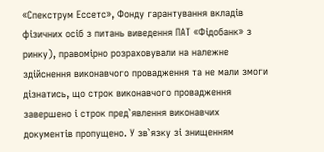«Спекструм Ессетс», Фонду гарантування вкладів фізичних осіб з питань виведення ПАТ «Фідобанк» з ринку), правомірно розраховували на належне здійснення виконавчого провадження та не мали змоги дізнатись, що строк виконавчого провадження завершено і строк пред`явлення виконавчих документів пропущено. У зв`язку зі знищенням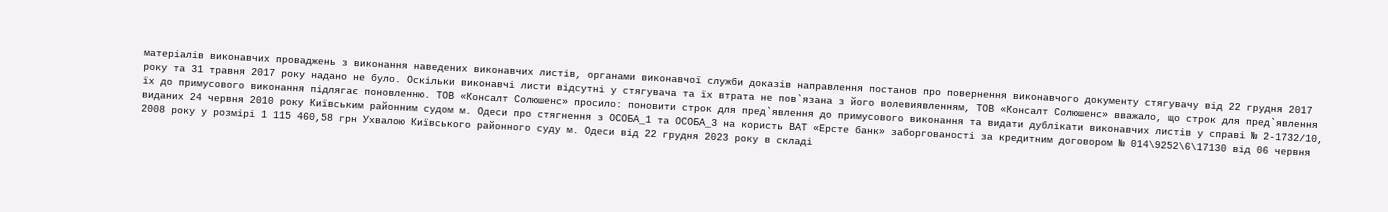матеріалів виконавчих проваджень з виконання наведених виконавчих листів, органами виконавчої служби доказів направлення постанов про повернення виконавчого документу стягувачу від 22 грудня 2017 року та 31 травня 2017 року надано не було. Оскільки виконавчі листи відсутні у стягувача та їх втрата не пов`язана з його волевиявленням, ТОВ «Консалт Солюшенс» вважало, що строк для пред`явлення їх до примусового виконання підлягає поновленню. ТОВ «Консалт Солюшенс» просило: поновити строк для пред`явлення до примусового виконання та видати дублікати виконавчих листів у справі № 2-1732/10, виданих 24 червня 2010 року Київським районним судом м. Одеси про стягнення з ОСОБА_1 та ОСОБА_3 на користь ВАТ «Ерсте банк» заборгованості за кредитним договором № 014\9252\6\17130 від 06 червня 2008 року у розмірі 1 115 460,58 грн Ухвалою Київського районного суду м. Одеси від 22 грудня 2023 року в складі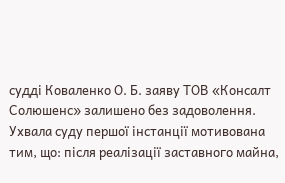судді Коваленко О. Б. заяву ТОВ «Консалт Солюшенс» залишено без задоволення. Ухвала суду першої інстанції мотивована тим, що: після реалізації заставного майна,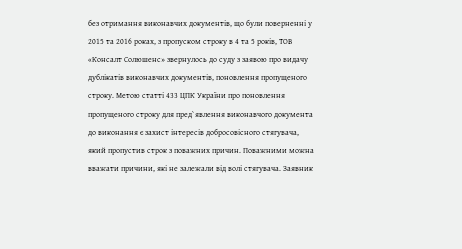без отримання виконавчих документів, що були поверненні у 2015 та 2016 роках, з пропуском строку в 4 та 5 років, ТОВ «Консалт Солюшенс» звернулось до суду з заявою про видачу дублікатів виконавчих документів, поновлення пропущеного строку. Метою статті 433 ЦПК України про поновлення пропущеного строку для пред`явлення виконавчого документа до виконання є захист інтересів добросовісного стягувача, який пропустив строк з поважних причин. Поважними можна вважати причини, які не залежали від волі стягувача. Заявник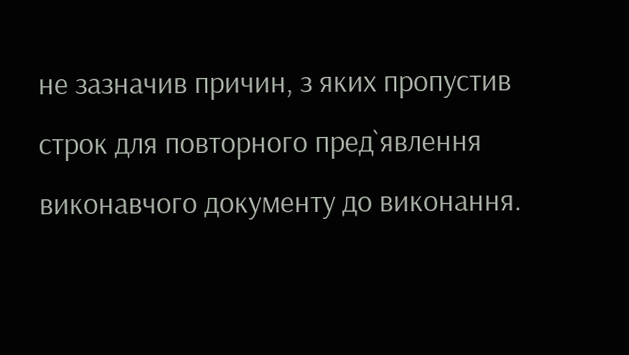не зазначив причин, з яких пропустив строк для повторного пред`явлення виконавчого документу до виконання.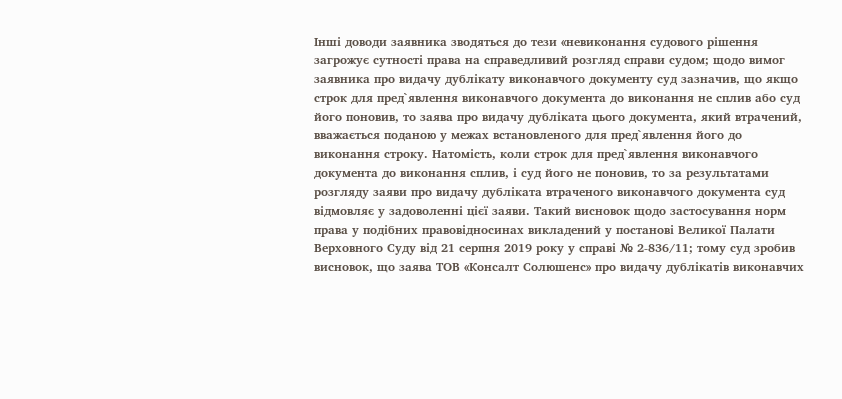Інші доводи заявника зводяться до тези «невиконання судового рішення загрожує сутності права на справедливий розгляд справи судом; щодо вимог заявника про видачу дублікату виконавчого документу суд зазначив, що якщо строк для пред`явлення виконавчого документа до виконання не сплив або суд його поновив, то заява про видачу дубліката цього документа, який втрачений, вважається поданою у межах встановленого для пред`явлення його до виконання строку. Натомість, коли строк для пред`явлення виконавчого документа до виконання сплив, і суд його не поновив, то за результатами розгляду заяви про видачу дубліката втраченого виконавчого документа суд відмовляє у задоволенні цієї заяви. Такий висновок щодо застосування норм права у подібних правовідносинах викладений у постанові Великої Палати Верховного Суду від 21 серпня 2019 року у справі № 2-836/11; тому суд зробив висновок, що заява ТОВ «Консалт Солюшенс» про видачу дублікатів виконавчих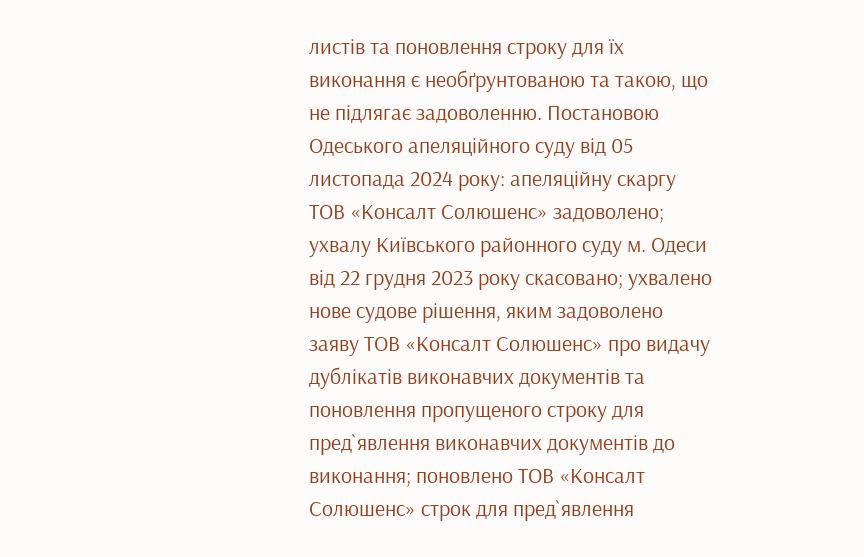листів та поновлення строку для їх виконання є необґрунтованою та такою, що не підлягає задоволенню. Постановою Одеського апеляційного суду від 05 листопада 2024 року: апеляційну скаргу ТОВ «Консалт Солюшенс» задоволено; ухвалу Київського районного суду м. Одеси від 22 грудня 2023 року скасовано; ухвалено нове судове рішення, яким задоволено заяву ТОВ «Консалт Солюшенс» про видачу дублікатів виконавчих документів та поновлення пропущеного строку для пред`явлення виконавчих документів до виконання; поновлено ТОВ «Консалт Солюшенс» строк для пред`явлення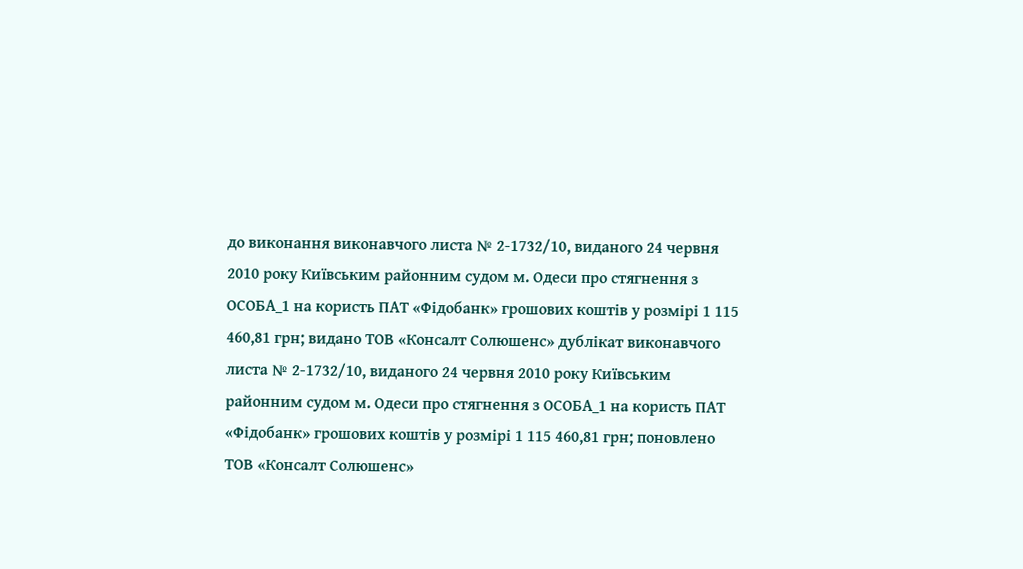до виконання виконавчого листа № 2-1732/10, виданого 24 червня 2010 року Київським районним судом м. Одеси про стягнення з ОСОБА_1 на користь ПАТ «Фідобанк» грошових коштів у розмірі 1 115 460,81 грн; видано ТОВ «Консалт Солюшенс» дублікат виконавчого листа № 2-1732/10, виданого 24 червня 2010 року Київським районним судом м. Одеси про стягнення з ОСОБА_1 на користь ПАТ «Фідобанк» грошових коштів у розмірі 1 115 460,81 грн; поновлено ТОВ «Консалт Солюшенс»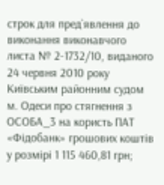строк для пред`явлення до виконання виконавчого листа № 2-1732/10, виданого 24 червня 2010 року Київським районним судом м. Одеси про стягнення з ОСОБА_3 на користь ПАТ «Фідобанк» грошових коштів у розмірі 1 115 460,81 грн;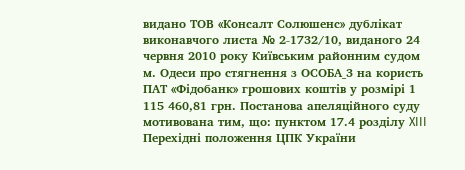видано ТОВ «Консалт Солюшенс» дублікат виконавчого листа № 2-1732/10, виданого 24 червня 2010 року Київським районним судом м. Одеси про стягнення з ОСОБА_3 на користь ПАТ «Фідобанк» грошових коштів у розмірі 1 115 460,81 грн. Постанова апеляційного суду мотивована тим, що: пунктом 17.4 розділу XIII Перехідні положення ЦПК України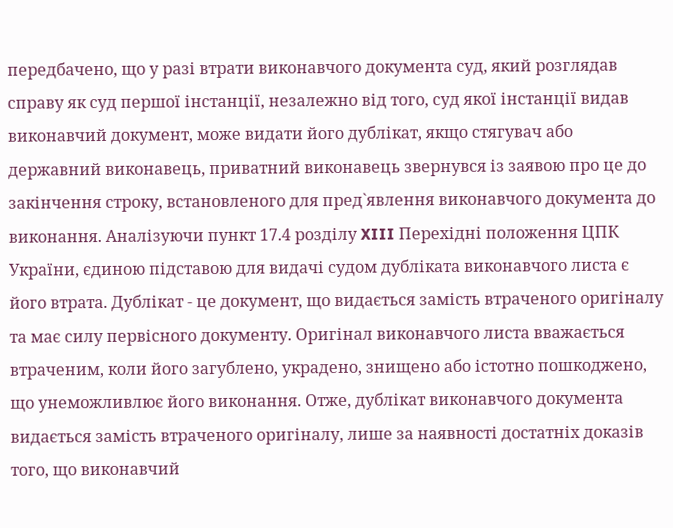передбачено, що у разі втрати виконавчого документа суд, який розглядав справу як суд першої інстанції, незалежно від того, суд якої інстанції видав виконавчий документ, може видати його дублікат, якщо стягувач або державний виконавець, приватний виконавець звернувся із заявою про це до закінчення строку, встановленого для пред`явлення виконавчого документа до виконання. Аналізуючи пункт 17.4 розділу XIII Перехідні положення ЦПК України, єдиною підставою для видачі судом дубліката виконавчого листа є його втрата. Дублікат - це документ, що видається замість втраченого оригіналу та має силу первісного документу. Оригінал виконавчого листа вважається втраченим, коли його загублено, украдено, знищено або істотно пошкоджено, що унеможливлює його виконання. Отже, дублікат виконавчого документа видається замість втраченого оригіналу, лише за наявності достатніх доказів того, що виконавчий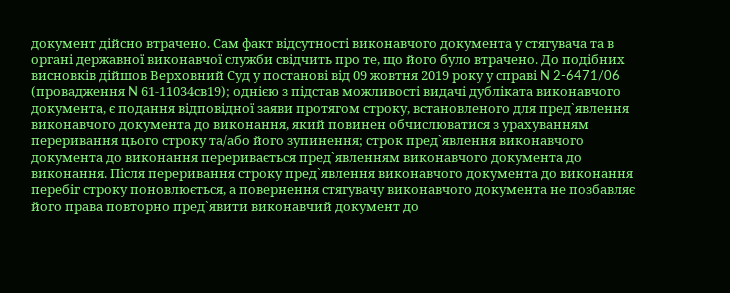документ дійсно втрачено. Сам факт відсутності виконавчого документа у стягувача та в органі державної виконавчої служби свідчить про те, що його було втрачено. До подібних висновків дійшов Верховний Суд у постанові від 09 жовтня 2019 року у справі N 2-6471/06 (провадження N 61-11034св19); однією з підстав можливості видачі дубліката виконавчого документа, є подання відповідної заяви протягом строку, встановленого для пред`явлення виконавчого документа до виконання, який повинен обчислюватися з урахуванням переривання цього строку та/або його зупинення; строк пред`явлення виконавчого документа до виконання переривається пред`явленням виконавчого документа до виконання. Після переривання строку пред`явлення виконавчого документа до виконання перебіг строку поновлюється, а повернення стягувачу виконавчого документа не позбавляє його права повторно пред`явити виконавчий документ до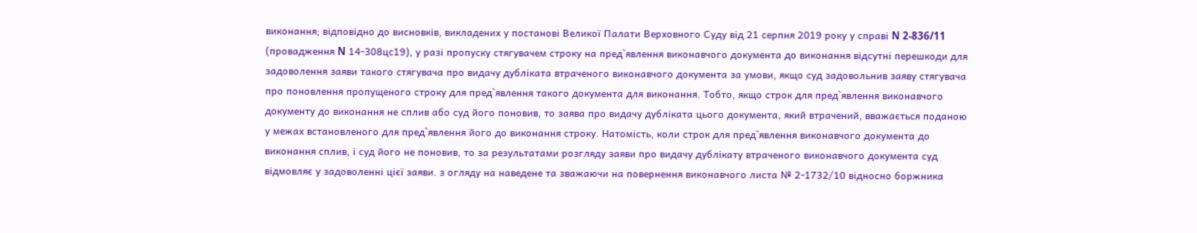виконання; відповідно до висновків, викладених у постанові Великої Палати Верховного Суду від 21 серпня 2019 року у справі N 2-836/11 (провадження N 14-308цс19), у разі пропуску стягувачем строку на пред`явлення виконавчого документа до виконання відсутні перешкоди для задоволення заяви такого стягувача про видачу дубліката втраченого виконавчого документа за умови, якщо суд задовольнив заяву стягувача про поновлення пропущеного строку для пред`явлення такого документа для виконання. Тобто, якщо строк для пред`явлення виконавчого документу до виконання не сплив або суд його поновив, то заява про видачу дубліката цього документа, який втрачений, вважається поданою у межах встановленого для пред`явлення його до виконання строку. Натомість, коли строк для пред`явлення виконавчого документа до виконання сплив, і суд його не поновив, то за результатами розгляду заяви про видачу дублікату втраченого виконавчого документа суд відмовляє у задоволенні цієї заяви. з огляду на наведене та зважаючи на повернення виконавчого листа № 2-1732/10 відносно боржника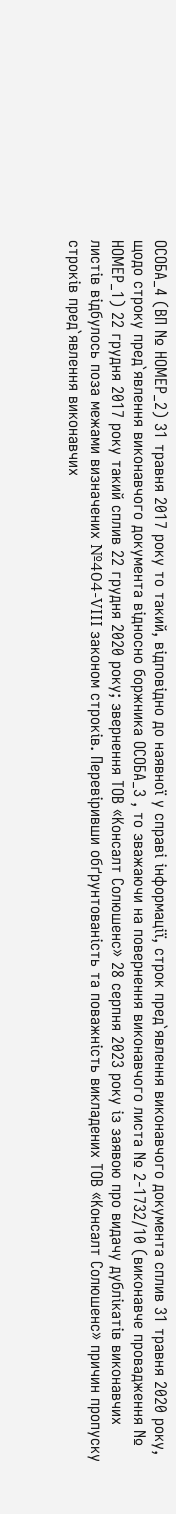ОСОБА_4 (ВП № НОМЕР_2) 31 травня 2017 року то такий, відповідно до наявної у справі інформації, строк пред`явлення виконавчого документа сплив 31 травня 2020 року, щодо строку пред`явлення виконавчого документа відносно боржника ОСОБА_3 , то зважаючи на повернення виконавчого листа № 2-1732/10 (виконавче провадження № НОМЕР_1) 22 грудня 2017 року такий сплив 22 грудня 2020 року; звернення ТОВ «Консалт Солюшенс» 28 серпня 2023 року із заявою про видачу дублікатів виконавчих листів відбулось поза межами визначених №404-VIII законом строків. Перевіривши обґрунтованість та поважність викладених ТОВ «Консалт Солюшенс» причин пропуску строків пред`явлення виконавчих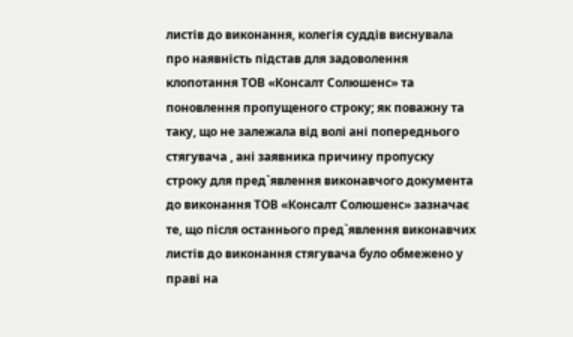листів до виконання, колегія суддів виснувала про наявність підстав для задоволення клопотання ТОВ «Консалт Солюшенс» та поновлення пропущеного строку; як поважну та таку, що не залежала від волі ані попереднього стягувача , ані заявника причину пропуску строку для пред`явлення виконавчого документа до виконання ТОВ «Консалт Солюшенс» зазначає те, що після останнього пред`явлення виконавчих листів до виконання стягувача було обмежено у праві на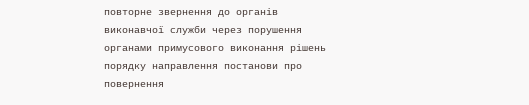повторне звернення до органів виконавчої служби через порушення органами примусового виконання рішень порядку направлення постанови про повернення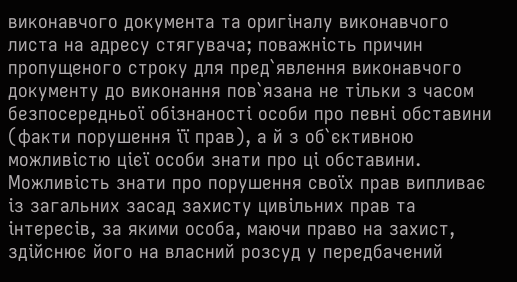виконавчого документа та оригіналу виконавчого листа на адресу стягувача; поважність причин пропущеного строку для пред`явлення виконавчого документу до виконання пов`язана не тільки з часом безпосередньої обізнаності особи про певні обставини (факти порушення її прав), а й з об`єктивною можливістю цієї особи знати про ці обставини. Можливість знати про порушення своїх прав випливає із загальних засад захисту цивільних прав та інтересів, за якими особа, маючи право на захист, здійснює його на власний розсуд у передбачений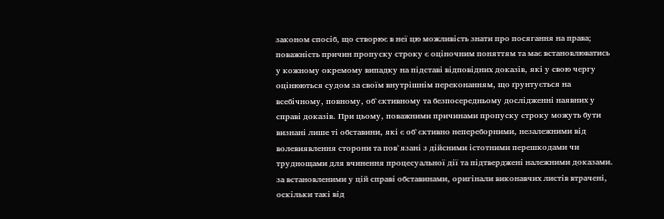законом спосіб, що створює в неї цю можливість знати про посягання на права; поважність причин пропуску строку є оціночним поняттям та має встановлюватись у кожному окремому випадку на підставі відповідних доказів, які у свою чергу оцінюються судом за своїм внутрішнім переконанням, що ґрунтується на всебічному, повному, об`єктивному та безпосередньому дослідженні наявних у справі доказів. При цьому, поважними причинами пропуску строку можуть бути визнані лише ті обставини, які є об`єктивно непереборними, незалежними від волевиявлення сторони та пов`язані з дійсними істотними перешкодами чи труднощами для вчинення процесуальної дії та підтверджені належними доказами. за встановленими у цій справі обставинами, оригінали виконавчих листів втрачені, оскільки такі від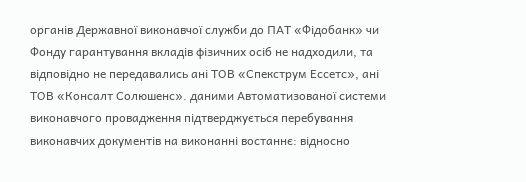органів Державної виконавчої служби до ПАТ «Фідобанк» чи Фонду гарантування вкладів фізичних осіб не надходили, та відповідно не передавались ані ТОВ «Спекструм Ессетс», ані ТОВ «Консалт Солюшенс». даними Автоматизованої системи виконавчого провадження підтверджується перебування виконавчих документів на виконанні востаннє: відносно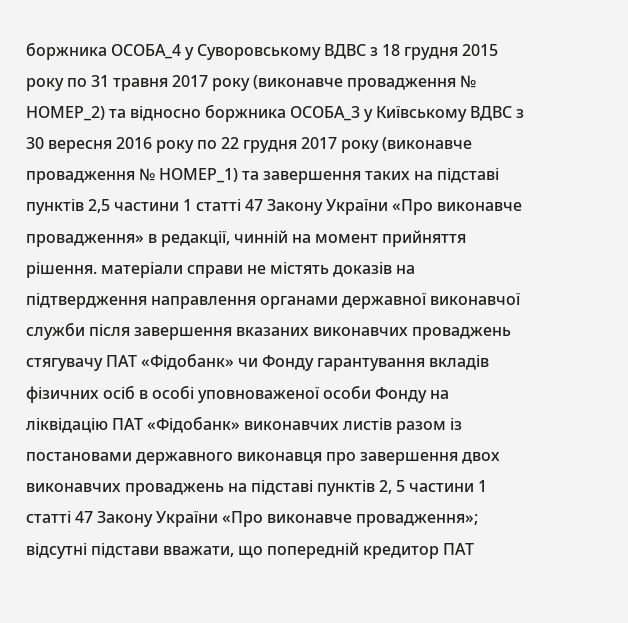боржника ОСОБА_4 у Суворовському ВДВС з 18 грудня 2015 року по 31 травня 2017 року (виконавче провадження № НОМЕР_2) та відносно боржника ОСОБА_3 у Київському ВДВС з 30 вересня 2016 року по 22 грудня 2017 року (виконавче провадження № НОМЕР_1) та завершення таких на підставі пунктів 2,5 частини 1 статті 47 Закону України «Про виконавче провадження» в редакції, чинній на момент прийняття рішення. матеріали справи не містять доказів на підтвердження направлення органами державної виконавчої служби після завершення вказаних виконавчих проваджень стягувачу ПАТ «Фідобанк» чи Фонду гарантування вкладів фізичних осіб в особі уповноваженої особи Фонду на ліквідацію ПАТ «Фідобанк» виконавчих листів разом із постановами державного виконавця про завершення двох виконавчих проваджень на підставі пунктів 2, 5 частини 1 статті 47 Закону України «Про виконавче провадження»; відсутні підстави вважати, що попередній кредитор ПАТ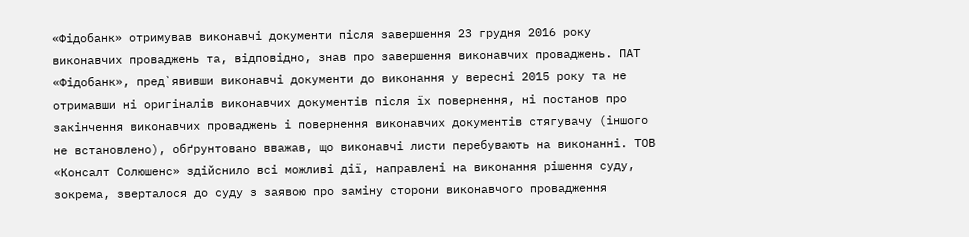«Фідобанк» отримував виконавчі документи після завершення 23 грудня 2016 року виконавчих проваджень та, відповідно, знав про завершення виконавчих проваджень. ПАТ «Фідобанк», пред`явивши виконавчі документи до виконання у вересні 2015 року та не отримавши ні оригіналів виконавчих документів після їх повернення, ні постанов про закінчення виконавчих проваджень і повернення виконавчих документів стягувачу (іншого не встановлено), обґрунтовано вважав, що виконавчі листи перебувають на виконанні. ТОВ «Консалт Солюшенс» здійснило всі можливі дії, направлені на виконання рішення суду, зокрема, зверталося до суду з заявою про заміну сторони виконавчого провадження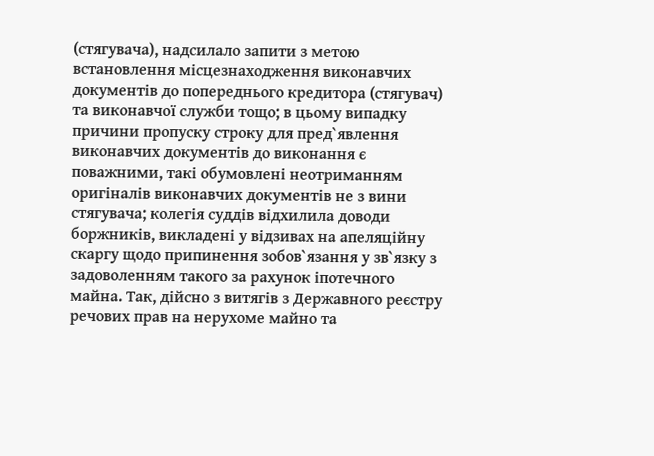(стягувача), надсилало запити з метою встановлення місцезнаходження виконавчих документів до попереднього кредитора (стягувач) та виконавчої служби тощо; в цьому випадку причини пропуску строку для пред`явлення виконавчих документів до виконання є поважними, такі обумовлені неотриманням оригіналів виконавчих документів не з вини стягувача; колегія суддів відхилила доводи боржників, викладені у відзивах на апеляційну скаргу щодо припинення зобов`язання у зв`язку з задоволенням такого за рахунок іпотечного майна. Так, дійсно з витягів з Державного реєстру речових прав на нерухоме майно та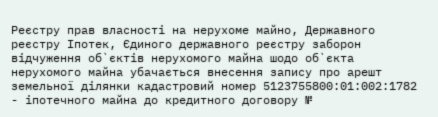Реєстру прав власності на нерухоме майно, Державного реєстру Іпотек, Єдиного державного реєстру заборон відчуження об`єктів нерухомого майна шодо об`єкта нерухомого майна убачається внесення запису про арешт земельної ділянки кадастровий номер 5123755800:01:002:1782 - іпотечного майна до кредитного договору №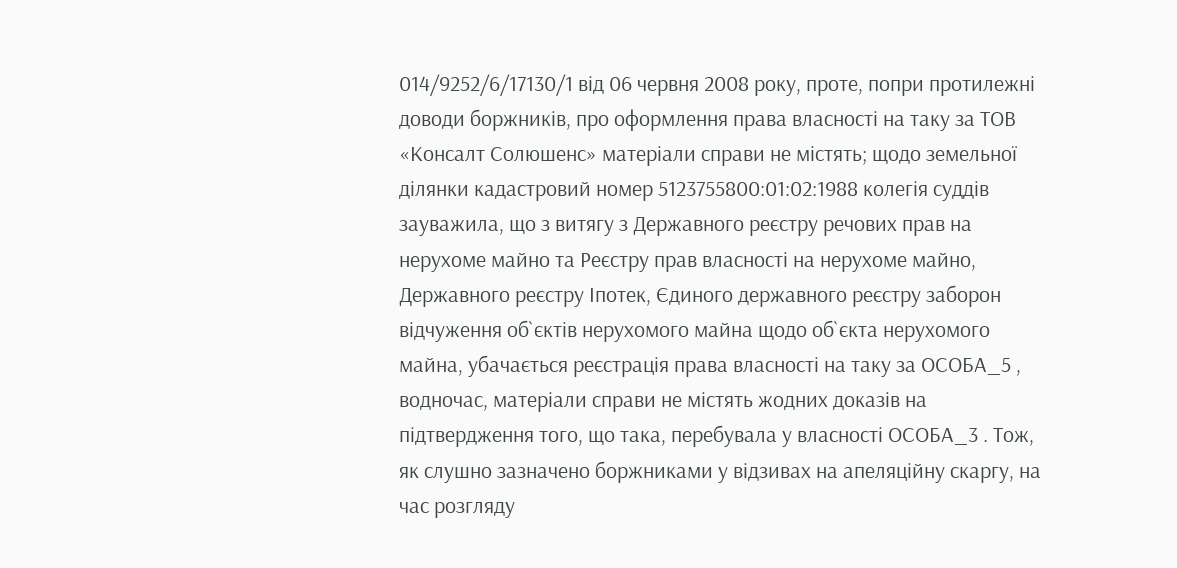014/9252/6/17130/1 від 06 червня 2008 року, проте, попри протилежні доводи боржників, про оформлення права власності на таку за ТОВ «Консалт Солюшенс» матеріали справи не містять; щодо земельної ділянки кадастровий номер 5123755800:01:02:1988 колегія суддів зауважила, що з витягу з Державного реєстру речових прав на нерухоме майно та Реєстру прав власності на нерухоме майно, Державного реєстру Іпотек, Єдиного державного реєстру заборон відчуження об`єктів нерухомого майна щодо об`єкта нерухомого майна, убачається реєстрація права власності на таку за ОСОБА_5 , водночас, матеріали справи не містять жодних доказів на підтвердження того, що така, перебувала у власності ОСОБА_3 . Тож, як слушно зазначено боржниками у відзивах на апеляційну скаргу, на час розгляду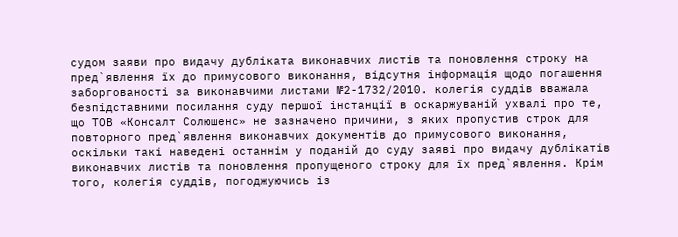судом заяви про видачу дубліката виконавчих листів та поновлення строку на пред`явлення їх до примусового виконання, відсутня інформація щодо погашення заборгованості за виконавчими листами №2-1732/2010. колегія суддів вважала безпідставними посилання суду першої інстанції в оскаржуваній ухвалі про те, що ТОВ «Консалт Солюшенс» не зазначено причини, з яких пропустив строк для повторного пред`явлення виконавчих документів до примусового виконання, оскільки такі наведені останнім у поданій до суду заяві про видачу дублікатів виконавчих листів та поновлення пропущеного строку для їх пред`явлення. Крім того, колегія суддів, погоджуючись із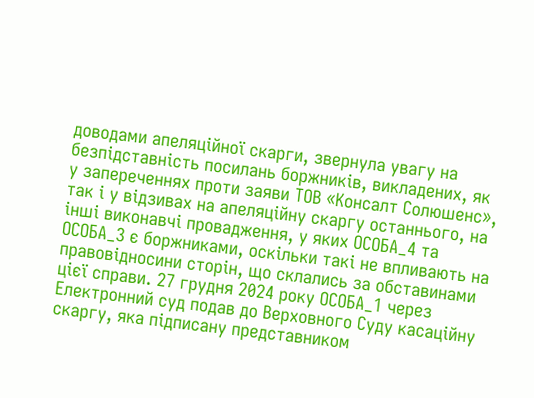доводами апеляційної скарги, звернула увагу на безпідставність посилань боржників, викладених, як у запереченнях проти заяви ТОВ «Консалт Солюшенс», так і у відзивах на апеляційну скаргу останнього, на інші виконавчі провадження, у яких ОСОБА_4 та ОСОБА_3 є боржниками, оскільки такі не впливають на правовідносини сторін, що склались за обставинами цієї справи. 27 грудня 2024 року ОСОБА_1 через Електронний суд подав до Верховного Суду касаційну скаргу, яка підписану представником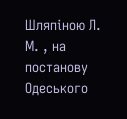Шляпіною Л. М. , на постанову Одеського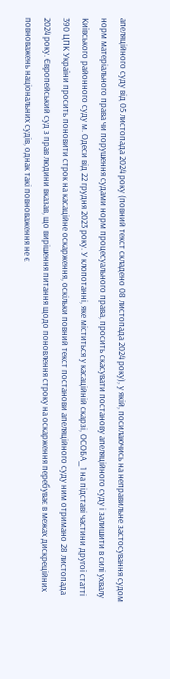апеляційного суду від 05 листопада 2024 року (повний текст складено 08 листопада 2024 року), у якій, посилаючись на неправильне застосування судом норм матеріального права чи порушення судами норм процесуального права, просить скасувати постанову апеляційного суду і залишити в силі ухвалу Київського районного суду м. Одеси від 22 грудня 2023 року. У клопотанні, яке міститься у касаційній скарзі, ОСОБА_1 на підставі частини другої статті 390 ЦПК України просить поновити строк на касаційне оскарження, оскільки повний текст постанови апеляційного суду ним отримано 28 листопада 2024 року. Європейський суд з прав людини вказав, що вирішення питання щодо поновлення строку на оскарження перебуває в межах дискреційних повноважень національних судів, однак такі повноваження не є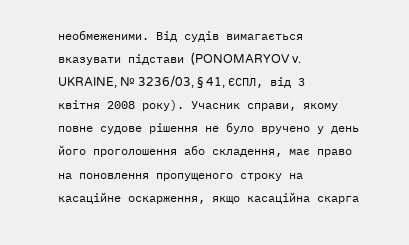необмеженими. Від судів вимагається вказувати підстави (PONOMARYOV v. UKRAINE, № 3236/03, § 41, ЄСПЛ, від 3 квітня 2008 року). Учасник справи, якому повне судове рішення не було вручено у день його проголошення або складення, має право на поновлення пропущеного строку на касаційне оскарження, якщо касаційна скарга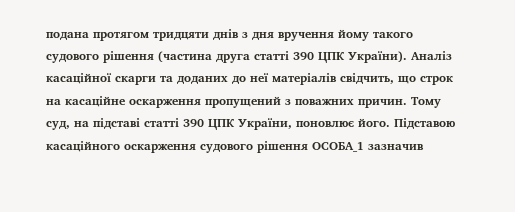подана протягом тридцяти днів з дня вручення йому такого судового рішення (частина друга статті 390 ЦПК України). Аналіз касаційної скарги та доданих до неї матеріалів свідчить, що строк на касаційне оскарження пропущений з поважних причин. Тому суд, на підставі статті 390 ЦПК України, поновлює його. Підставою касаційного оскарження судового рішення ОСОБА_1 зазначив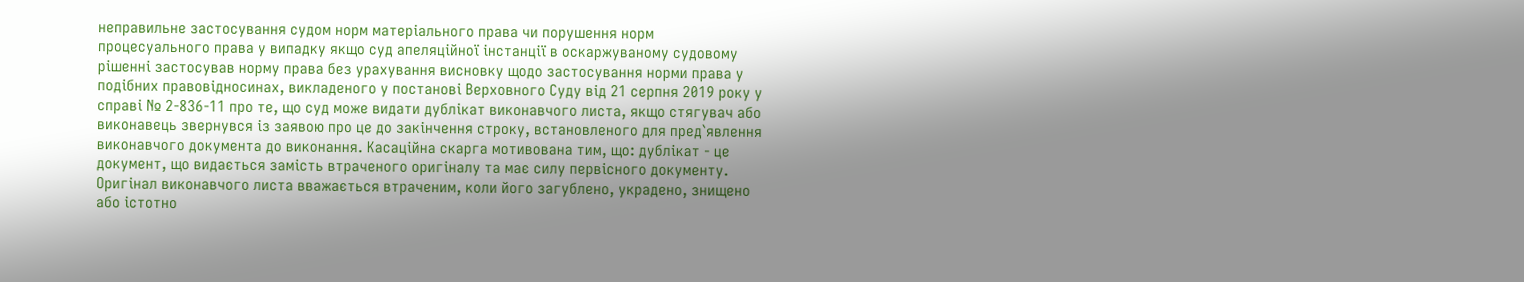неправильне застосування судом норм матеріального права чи порушення норм процесуального права у випадку якщо суд апеляційної інстанції в оскаржуваному судовому рішенні застосував норму права без урахування висновку щодо застосування норми права у подібних правовідносинах, викладеного у постанові Верховного Суду від 21 серпня 2019 року у справі № 2-836-11 про те, що суд може видати дублікат виконавчого листа, якщо стягувач або виконавець звернувся із заявою про це до закінчення строку, встановленого для пред`явлення виконавчого документа до виконання. Касаційна скарга мотивована тим, що: дублікат - це документ, що видається замість втраченого оригіналу та має силу первісного документу. Оригінал виконавчого листа вважається втраченим, коли його загублено, украдено, знищено або істотно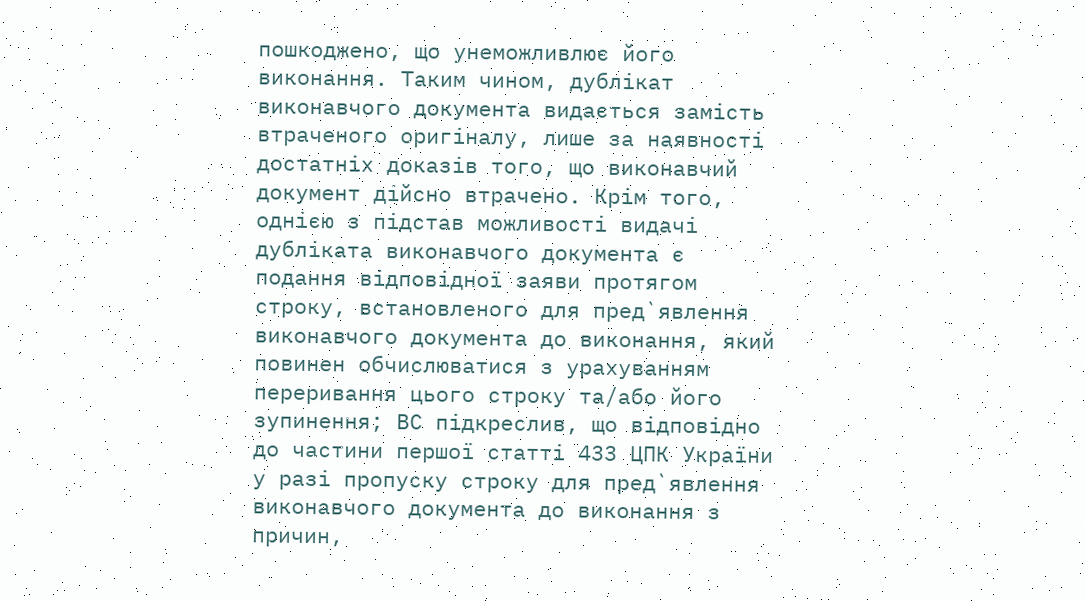пошкоджено, що унеможливлює його виконання. Таким чином, дублікат виконавчого документа видається замість втраченого оригіналу, лише за наявності достатніх доказів того, що виконавчий документ дійсно втрачено. Крім того, однією з підстав можливості видачі дубліката виконавчого документа є подання відповідної заяви протягом строку, встановленого для пред`явлення виконавчого документа до виконання, який повинен обчислюватися з урахуванням переривання цього строку та/або його зупинення; ВС підкреслив, що відповідно до частини першої статті 433 ЦПК України у разі пропуску строку для пред`явлення виконавчого документа до виконання з причин,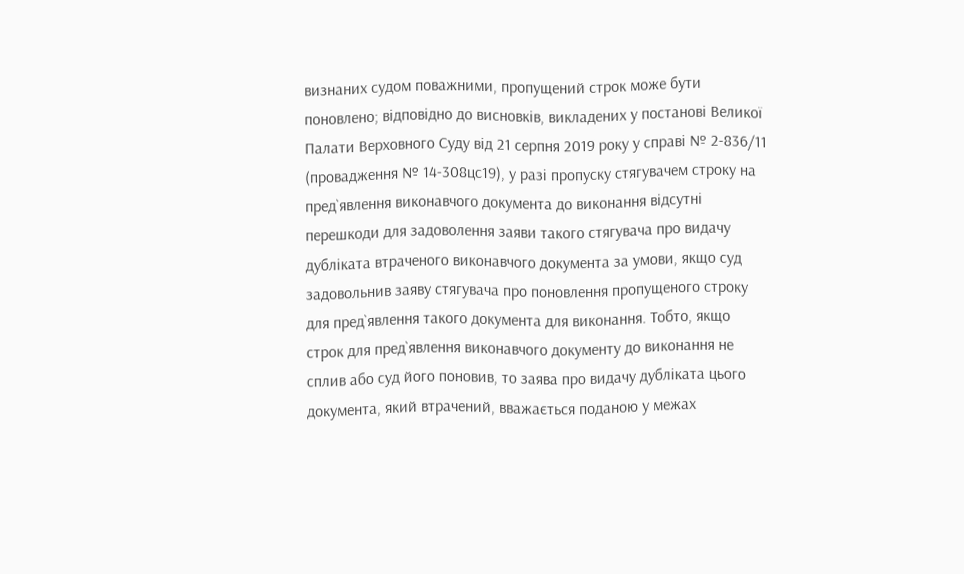визнаних судом поважними, пропущений строк може бути поновлено; відповідно до висновків, викладених у постанові Великої Палати Верховного Суду від 21 серпня 2019 року у справі № 2-836/11 (провадження № 14-308цс19), у разі пропуску стягувачем строку на пред`явлення виконавчого документа до виконання відсутні перешкоди для задоволення заяви такого стягувача про видачу дубліката втраченого виконавчого документа за умови, якщо суд задовольнив заяву стягувача про поновлення пропущеного строку для пред`явлення такого документа для виконання. Тобто, якщо строк для пред`явлення виконавчого документу до виконання не сплив або суд його поновив, то заява про видачу дубліката цього документа, який втрачений, вважається поданою у межах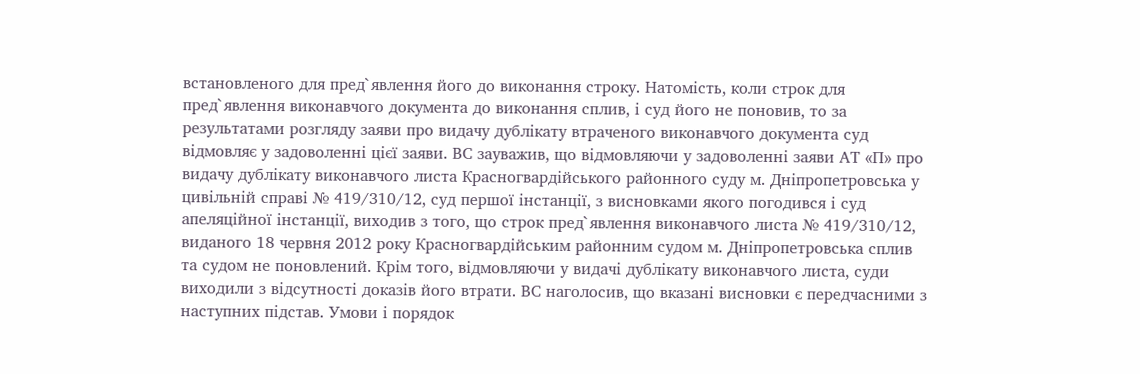встановленого для пред`явлення його до виконання строку. Натомість, коли строк для пред`явлення виконавчого документа до виконання сплив, і суд його не поновив, то за результатами розгляду заяви про видачу дублікату втраченого виконавчого документа суд відмовляє у задоволенні цієї заяви. ВС зауважив, що відмовляючи у задоволенні заяви АТ «П» про видачу дублікату виконавчого листа Красногвардійського районного суду м. Дніпропетровська у цивільній справі № 419/310/12, суд першої інстанції, з висновками якого погодився і суд апеляційної інстанції, виходив з того, що строк пред`явлення виконавчого листа № 419/310/12, виданого 18 червня 2012 року Красногвардійським районним судом м. Дніпропетровська сплив та судом не поновлений. Крім того, відмовляючи у видачі дублікату виконавчого листа, суди виходили з відсутності доказів його втрати. ВС наголосив, що вказані висновки є передчасними з наступних підстав. Умови і порядок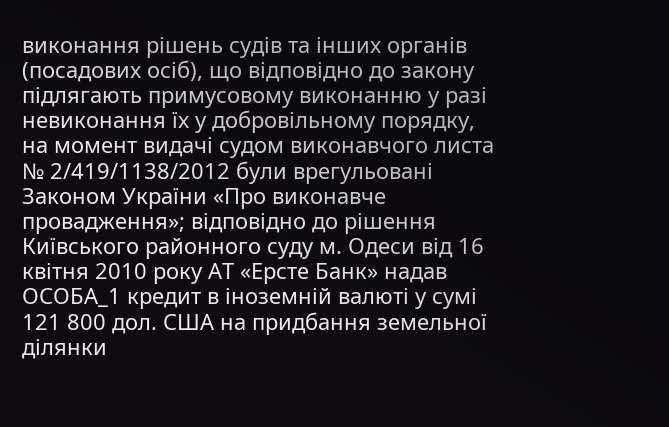виконання рішень судів та інших органів (посадових осіб), що відповідно до закону підлягають примусовому виконанню у разі невиконання їх у добровільному порядку, на момент видачі судом виконавчого листа № 2/419/1138/2012 були врегульовані Законом України «Про виконавче провадження»; відповідно до рішення Київського районного суду м. Одеси від 16 квітня 2010 року АТ «Ерсте Банк» надав ОСОБА_1 кредит в іноземній валюті у сумі 121 800 дол. США на придбання земельної ділянки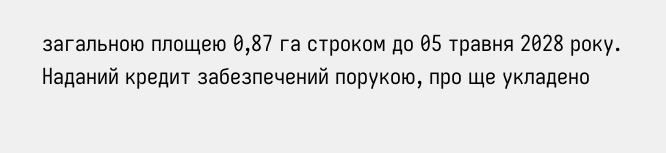загальною площею 0,87 га строком до 05 травня 2028 року. Наданий кредит забезпечений порукою, про ще укладено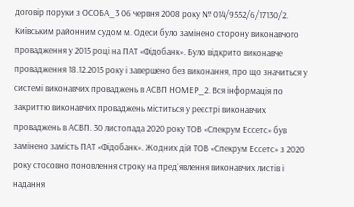договір поруки з ОСОБА_3 06 червня 2008 року № 014/9552/6/17130/2. Київським районним судом м. Одеси було замінено сторону виконавчого провадження у 2015 році на ПАТ «Фідобанк». Було відкрито виконавче провадження 18.12.2015 року і завершено без виконання, про що значиться у системі виконавчих проваджень в АСВП НОМЕР_2. Вся інформація по закриттю виконавчих проваджень міститься у реєстрі виконавчих проваджень в АСВП. 30 листопада 2020 року ТОВ «Спекрум Ессетс» був замінено замість ПАТ «Фідобанк». Жодних дій ТОВ «Спекрум Ессетс» з 2020 року стосовно поновлення строку на пред`явлення виконавчих листів і надання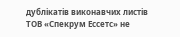дублікатів виконавчих листів ТОВ «Спекрум Ессетс» не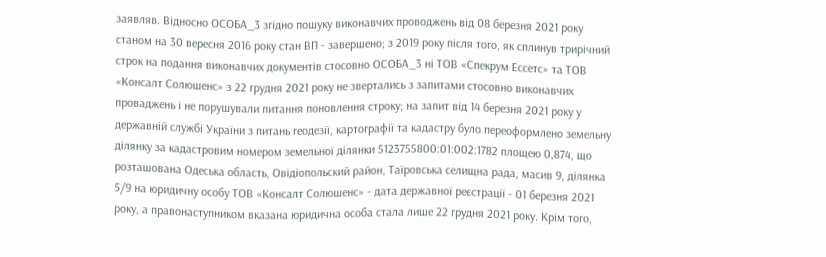заявляв. Відносно ОСОБА_3 згідно пошуку виконавчих проводжень від 08 березня 2021 року станом на 30 вересня 2016 року стан ВП - завершено; з 2019 року після того, як сплинув трирічний строк на подання виконавчих документів стосовно ОСОБА_3 ні ТОВ «Спекрум Ессетс» та ТОВ «Консалт Солюшенс» з 22 грудня 2021 року не звертались з запитами стосовно виконавчих проваджень і не порушували питання поновлення строку; на запит від 14 березня 2021 року у державній службі України з питань геодезії, картографії та кадастру було переоформлено земельну ділянку за кадастровим номером земельної ділянки 5123755800:01:002:1782 площею 0,874, що розташована Одеська область, Овідіопольский район, Таїровська селищна рада, масив 9, ділянка 5/9 на юридичну особу ТОВ «Консалт Солюшенс» - дата державної реєстрації - 01 березня 2021 року, а правонаступником вказана юридична особа стала лише 22 грудня 2021 року. Крім того,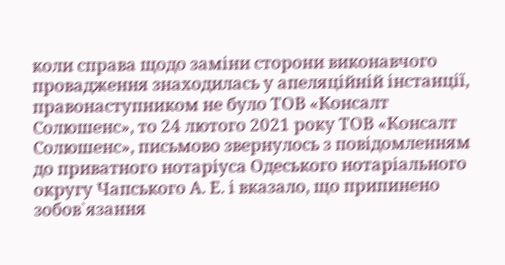коли справа щодо заміни сторони виконавчого провадження знаходилась у апеляційній інстанції, правонаступником не було ТОВ «Консалт Солюшенс», то 24 лютого 2021 року ТОВ «Консалт Солюшенс», письмово звернулось з повідомленням до приватного нотаріуса Одеського нотаріального округу Чапського А. Е. і вказало, що припинено зобов`язання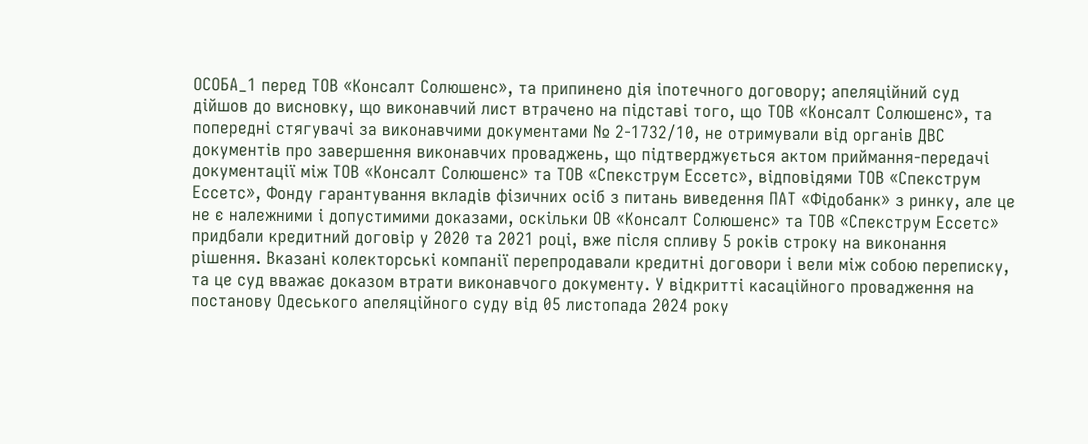ОСОБА_1 перед ТОВ «Консалт Солюшенс», та припинено дія іпотечного договору; апеляційний суд дійшов до висновку, що виконавчий лист втрачено на підставі того, що ТОВ «Консалт Солюшенс», та попередні стягувачі за виконавчими документами № 2-1732/10, не отримували від органів ДВС документів про завершення виконавчих проваджень, що підтверджується актом приймання-передачі документації між ТОВ «Консалт Солюшенс» та ТОВ «Спекструм Ессетс», відповідями ТОВ «Спекструм Ессетс», Фонду гарантування вкладів фізичних осіб з питань виведення ПАТ «Фідобанк» з ринку, але це не є належними і допустимими доказами, оскільки ОВ «Консалт Солюшенс» та ТОВ «Спекструм Ессетс» придбали кредитний договір у 2020 та 2021 році, вже після спливу 5 років строку на виконання рішення. Вказані колекторські компанії перепродавали кредитні договори і вели між собою переписку, та це суд вважає доказом втрати виконавчого документу. У відкритті касаційного провадження на постанову Одеського апеляційного суду від 05 листопада 2024 року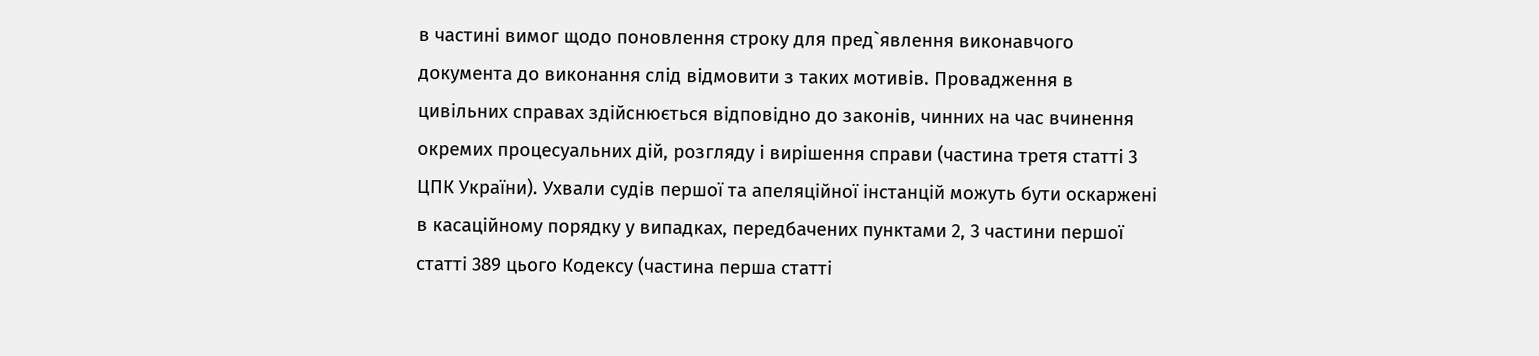в частині вимог щодо поновлення строку для пред`явлення виконавчого документа до виконання слід відмовити з таких мотивів. Провадження в цивільних справах здійснюється відповідно до законів, чинних на час вчинення окремих процесуальних дій, розгляду і вирішення справи (частина третя статті 3 ЦПК України). Ухвали судів першої та апеляційної інстанцій можуть бути оскаржені в касаційному порядку у випадках, передбачених пунктами 2, 3 частини першої статті 389 цього Кодексу (частина перша статті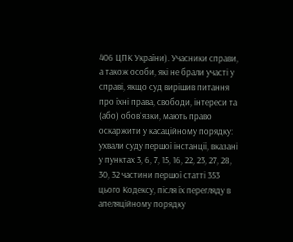406 ЦПК України). Учасники справи, а також особи, які не брали участі у справі, якщо суд вирішив питання про їхні права, свободи, інтереси та (або) обов`язки, мають право оскаржити у касаційному порядку: ухвали суду першої інстанції, вказані у пунктах 3, 6, 7, 15, 16, 22, 23, 27, 28, 30, 32 частини першої статті 353 цього Кодексу, після їх перегляду в апеляційному порядку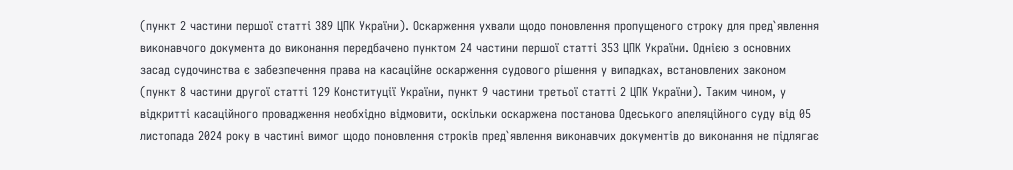(пункт 2 частини першої статті 389 ЦПК України). Оскарження ухвали щодо поновлення пропущеного строку для пред`явлення виконавчого документа до виконання передбачено пунктом 24 частини першої статті 353 ЦПК України. Однією з основних засад судочинства є забезпечення права на касаційне оскарження судового рішення у випадках, встановлених законом (пункт 8 частини другої статті 129 Конституції України, пункт 9 частини третьої статті 2 ЦПК України). Таким чином, у відкритті касаційного провадження необхідно відмовити, оскільки оскаржена постанова Одеського апеляційного суду від 05 листопада 2024 року в частині вимог щодо поновлення строків пред`явлення виконавчих документів до виконання не підлягає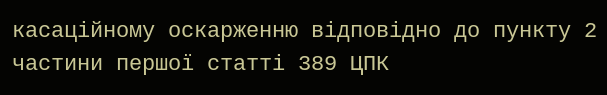касаційному оскарженню відповідно до пункту 2 частини першої статті 389 ЦПК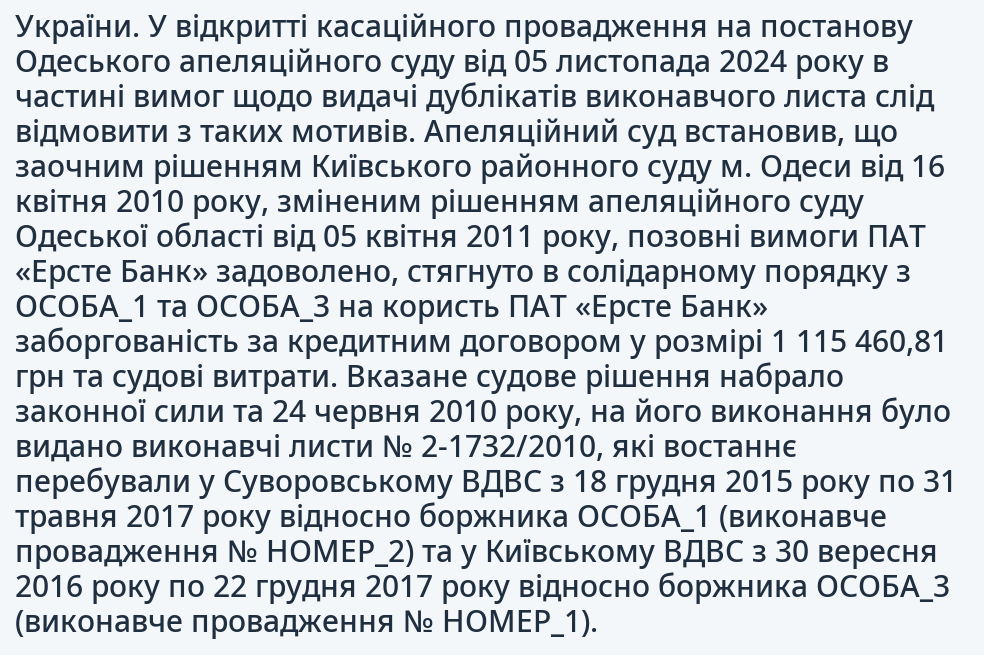України. У відкритті касаційного провадження на постанову Одеського апеляційного суду від 05 листопада 2024 року в частині вимог щодо видачі дублікатів виконавчого листа слід відмовити з таких мотивів. Апеляційний суд встановив, що заочним рішенням Київського районного суду м. Одеси від 16 квітня 2010 року, зміненим рішенням апеляційного суду Одеської області від 05 квітня 2011 року, позовні вимоги ПАТ «Ерсте Банк» задоволено, стягнуто в солідарному порядку з ОСОБА_1 та ОСОБА_3 на користь ПАТ «Ерсте Банк» заборгованість за кредитним договором у розмірі 1 115 460,81 грн та судові витрати. Вказане судове рішення набрало законної сили та 24 червня 2010 року, на його виконання було видано виконавчі листи № 2-1732/2010, які востаннє перебували у Суворовському ВДВС з 18 грудня 2015 року по 31 травня 2017 року відносно боржника ОСОБА_1 (виконавче провадження № НОМЕР_2) та у Київському ВДВС з 30 вересня 2016 року по 22 грудня 2017 року відносно боржника ОСОБА_3 (виконавче провадження № НОМЕР_1).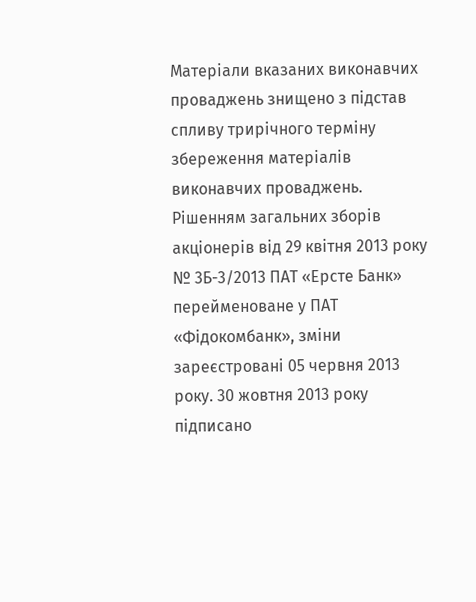Матеріали вказаних виконавчих проваджень знищено з підстав спливу трирічного терміну збереження матеріалів виконавчих проваджень. Рішенням загальних зборів акціонерів від 29 квітня 2013 року № 3Б-3/2013 ПАТ «Ерсте Банк» перейменоване у ПАТ «Фідокомбанк», зміни зареєстровані 05 червня 2013 року. 30 жовтня 2013 року підписано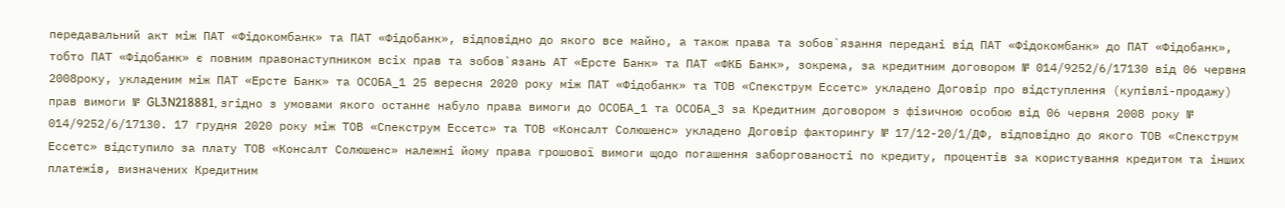передавальний акт між ПАТ «Фідокомбанк» та ПАТ «Фідобанк», відповідно до якого все майно, а також права та зобов`язання передані від ПАТ «Фідокомбанк» до ПАТ «Фідобанк», тобто ПАТ «Фідобанк» є повним правонаступником всіх прав та зобов`язань АТ «Ерсте Банк» та ПАТ «ФКБ Банк», зокрема, за кредитним договором № 014/9252/6/17130 від 06 червня 2008року, укладеним між ПАТ «Ерсте Банк» та ОСОБА_1 25 вересня 2020 року між ПАТ «Фідобанк» та ТОВ «Спекструм Ессетс» укладено Договір про відступлення (купівлі-продажу) прав вимоги № GL3N218881, згідно з умовами якого останнє набуло права вимоги до ОСОБА_1 та ОСОБА_3 за Кредитним договором з фізичною особою від 06 червня 2008 року № 014/9252/6/17130. 17 грудня 2020 року між ТОВ «Спекструм Ессетс» та ТОВ «Консалт Солюшенс» укладено Договір факторингу № 17/12-20/1/ДФ, відповідно до якого ТОВ «Спекструм Ессетс» відступило за плату ТОВ «Консалт Солюшенс» належні йому права грошової вимоги щодо погашення заборгованості по кредиту, процентів за користування кредитом та інших платежів, визначених Кредитним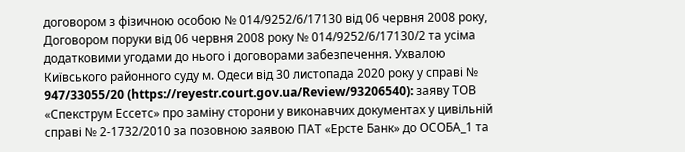договором з фізичною особою № 014/9252/6/17130 від 06 червня 2008 року, Договором поруки від 06 червня 2008 року № 014/9252/6/17130/2 та усіма додатковими угодами до нього і договорами забезпечення. Ухвалою Київського районного суду м. Одеси від 30 листопада 2020 року у справі № 947/33055/20 (https://reyestr.court.gov.ua/Review/93206540): заяву ТОВ «Спекструм Ессетс» про заміну сторони у виконавчих документах у цивільній справі № 2-1732/2010 за позовною заявою ПАТ «Ерсте Банк» до ОСОБА_1 та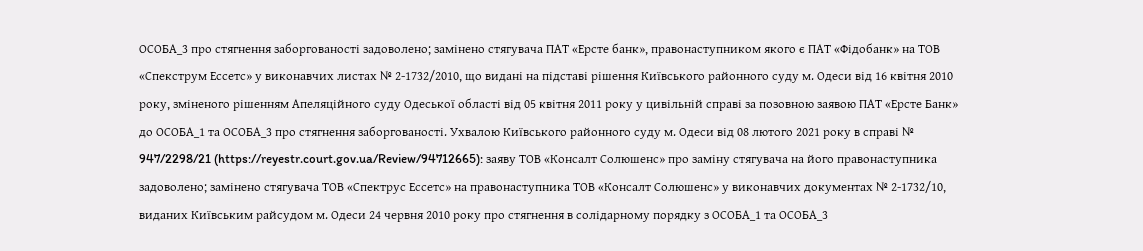ОСОБА_3 про стягнення заборгованості задоволено; замінено стягувача ПАТ «Ерсте банк», правонаступником якого є ПАТ «Фідобанк» на ТОВ «Спекструм Ессетс» у виконавчих листах № 2-1732/2010, що видані на підставі рішення Київського районного суду м. Одеси від 16 квітня 2010 року, зміненого рішенням Апеляційного суду Одеської області від 05 квітня 2011 року у цивільній справі за позовною заявою ПАТ «Ерсте Банк» до ОСОБА_1 та ОСОБА_3 про стягнення заборгованості. Ухвалою Київського районного суду м. Одеси від 08 лютого 2021 року в справі № 947/2298/21 (https://reyestr.court.gov.ua/Review/94712665): заяву ТОВ «Консалт Солюшенс» про заміну стягувача на його правонаступника задоволено; замінено стягувача ТОВ «Спектрус Ессетс» на правонаступника ТОВ «Консалт Солюшенс» у виконавчих документах № 2-1732/10, виданих Київським райсудом м. Одеси 24 червня 2010 року про стягнення в солідарному порядку з ОСОБА_1 та ОСОБА_3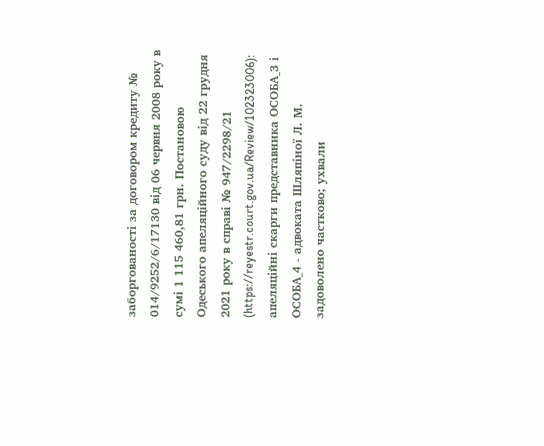заборгованості за договором кредиту № 014/9252/6/17130 від 06 червня 2008 року в сумі 1 115 460,81 грн. Постановою Одеського апеляційного суду від 22 грудня 2021 року в справі № 947/2298/21 (https://reyestr.court.gov.ua/Review/102323006): апеляційні скарги представника ОСОБА_3 і ОСОБА_4 - адвоката Шляпіної Л. М. задоволено частково; ухвали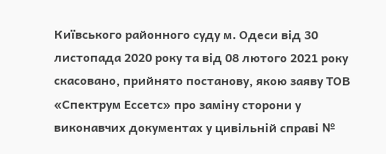Київського районного суду м. Одеси від 30 листопада 2020 року та від 08 лютого 2021 року скасовано, прийнято постанову, якою заяву ТОВ «Спектрум Ессетс» про заміну сторони у виконавчих документах у цивільній справі №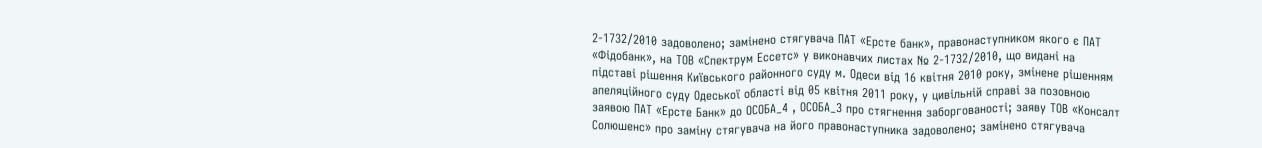2-1732/2010 задоволено; замінено стягувача ПАТ «Ерсте банк», правонаступником якого є ПАТ «Фідобанк», на ТОВ «Спектрум Ессетс» у виконавчих листах № 2-1732/2010, що видані на підставі рішення Київського районного суду м. Одеси від 16 квітня 2010 року, змінене рішенням апеляційного суду Одеської області від 05 квітня 2011 року, у цивільній справі за позовною заявою ПАТ «Ерсте Банк» до ОСОБА_4 , ОСОБА_3 про стягнення заборгованості; заяву ТОВ «Консалт Солюшенс» про заміну стягувача на його правонаступника задоволено; замінено стягувача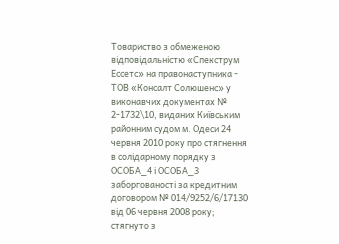Товариство з обмеженою відповідальністю «Спекструм Ессетс» на правонаступника - ТОВ «Консалт Солюшенс» у виконавчих документах № 2-1732\10, виданих Київським районним судом м. Одеси 24 червня 2010 року про стягнення в солідарному порядку з ОСОБА_4 і ОСОБА_3 заборгованості за кредитним договором № 014/9252/6/17130 від 06 червня 2008 року; стягнуто з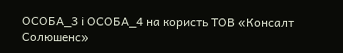ОСОБА_3 і ОСОБА_4 на користь ТОВ «Консалт Солюшенс»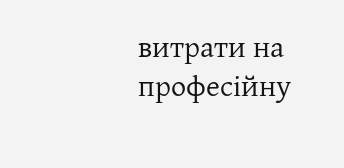витрати на професійну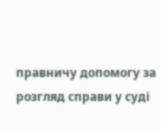правничу допомогу за розгляд справи у суді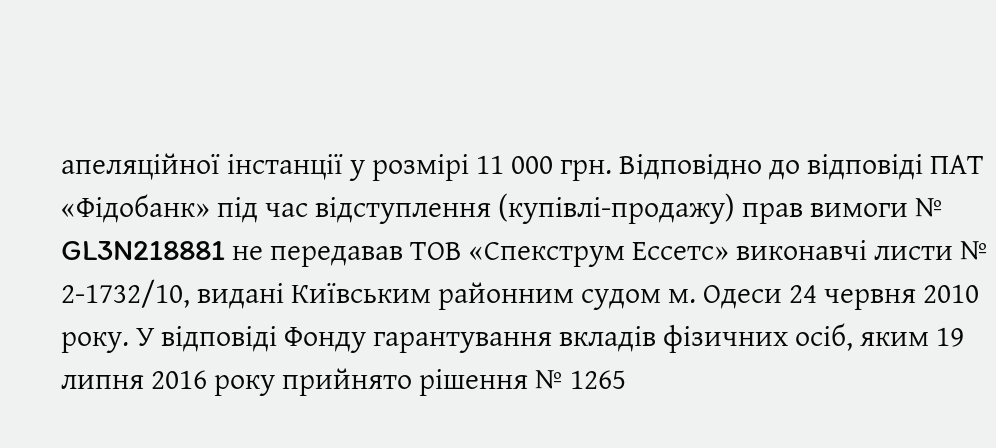апеляційної інстанції у розмірі 11 000 грн. Відповідно до відповіді ПАТ «Фідобанк» під час відступлення (купівлі-продажу) прав вимоги № GL3N218881 не передавав ТОВ «Спекструм Ессетс» виконавчі листи № 2-1732/10, видані Київським районним судом м. Одеси 24 червня 2010 року. У відповіді Фонду гарантування вкладів фізичних осіб, яким 19 липня 2016 року прийнято рішення № 1265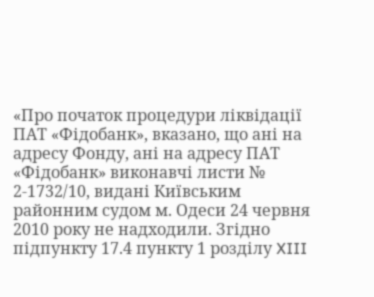«Про початок процедури ліквідації ПАТ «Фідобанк», вказано, що ані на адресу Фонду, ані на адресу ПАТ «Фідобанк» виконавчі листи № 2-1732/10, видані Київським районним судом м. Одеси 24 червня 2010 року не надходили. Згідно підпункту 17.4 пункту 1 розділу XIII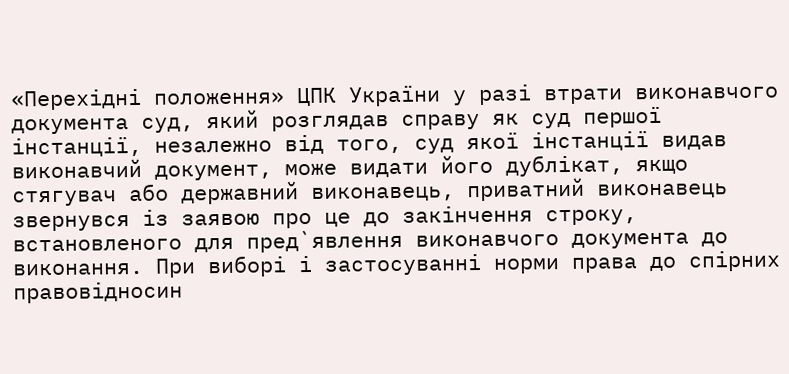«Перехідні положення» ЦПК України у разі втрати виконавчого документа суд, який розглядав справу як суд першої інстанції, незалежно від того, суд якої інстанції видав виконавчий документ, може видати його дублікат, якщо стягувач або державний виконавець, приватний виконавець звернувся із заявою про це до закінчення строку, встановленого для пред`явлення виконавчого документа до виконання. При виборі і застосуванні норми права до спірних правовідносин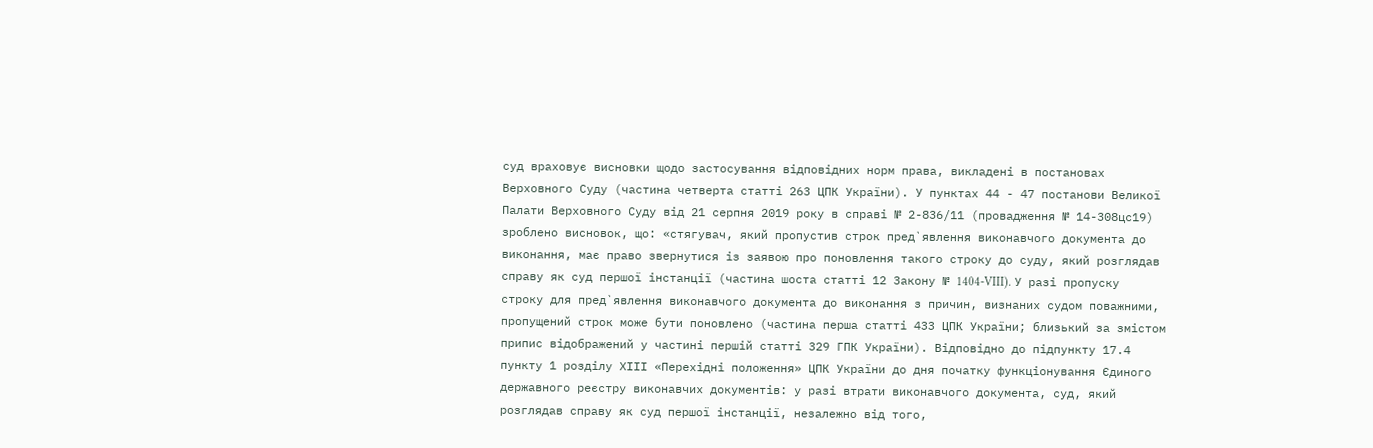суд враховує висновки щодо застосування відповідних норм права, викладені в постановах Верховного Суду (частина четверта статті 263 ЦПК України). У пунктах 44 - 47 постанови Великої Палати Верховного Суду від 21 серпня 2019 року в справі № 2-836/11 (провадження № 14-308цс19) зроблено висновок, що: «стягувач, який пропустив строк пред`явлення виконавчого документа до виконання, має право звернутися із заявою про поновлення такого строку до суду, який розглядав справу як суд першої інстанції (частина шоста статті 12 Закону № 1404-VIII). У разі пропуску строку для пред`явлення виконавчого документа до виконання з причин, визнаних судом поважними, пропущений строк може бути поновлено (частина перша статті 433 ЦПК України; близький за змістом припис відображений у частині першій статті 329 ГПК України). Відповідно до підпункту 17.4 пункту 1 розділу ХІІІ «Перехідні положення» ЦПК України до дня початку функціонування Єдиного державного реєстру виконавчих документів: у разі втрати виконавчого документа, суд, який розглядав справу як суд першої інстанції, незалежно від того,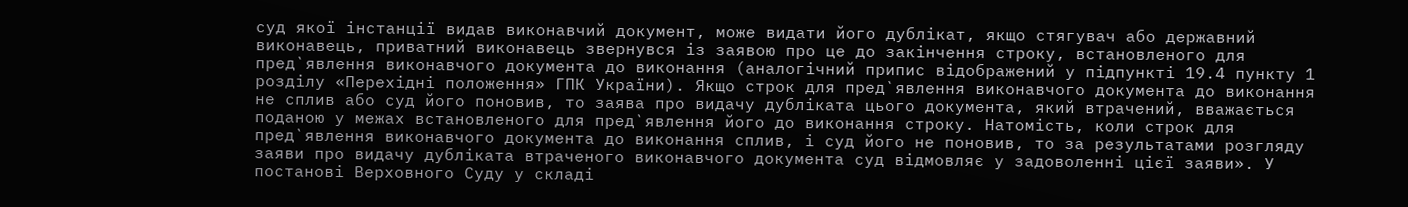суд якої інстанції видав виконавчий документ, може видати його дублікат, якщо стягувач або державний виконавець, приватний виконавець звернувся із заявою про це до закінчення строку, встановленого для пред`явлення виконавчого документа до виконання (аналогічний припис відображений у підпункті 19.4 пункту 1 розділу «Перехідні положення» ГПК України). Якщо строк для пред`явлення виконавчого документа до виконання не сплив або суд його поновив, то заява про видачу дубліката цього документа, який втрачений, вважається поданою у межах встановленого для пред`явлення його до виконання строку. Натомість, коли строк для пред`явлення виконавчого документа до виконання сплив, і суд його не поновив, то за результатами розгляду заяви про видачу дубліката втраченого виконавчого документа суд відмовляє у задоволенні цієї заяви». У постанові Верховного Суду у складі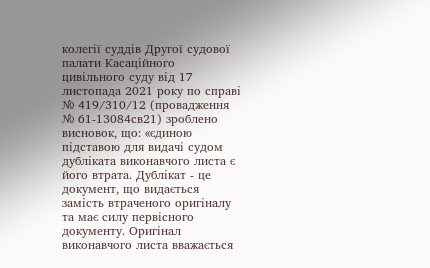колегії суддів Другої судової палати Касаційного цивільного суду від 17 листопада 2021 року по справі № 419/310/12 (провадження № 61-13084св21) зроблено висновок, що: «єдиною підставою для видачі судом дубліката виконавчого листа є його втрата. Дублікат - це документ, що видається замість втраченого оригіналу та має силу первісного документу. Оригінал виконавчого листа вважається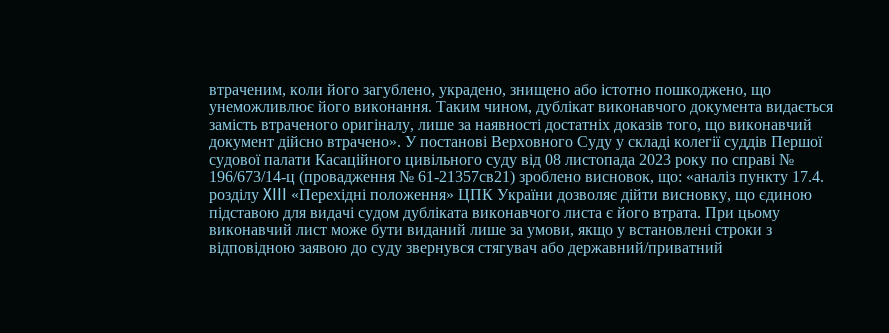втраченим, коли його загублено, украдено, знищено або істотно пошкоджено, що унеможливлює його виконання. Таким чином, дублікат виконавчого документа видається замість втраченого оригіналу, лише за наявності достатніх доказів того, що виконавчий документ дійсно втрачено». У постанові Верховного Суду у складі колегії суддів Першої судової палати Касаційного цивільного суду від 08 листопада 2023 року по справі № 196/673/14-ц (провадження № 61-21357св21) зроблено висновок, що: «аналіз пункту 17.4. розділу XIII «Перехідні положення» ЦПК України дозволяє дійти висновку, що єдиною підставою для видачі судом дубліката виконавчого листа є його втрата. При цьому виконавчий лист може бути виданий лише за умови, якщо у встановлені строки з відповідною заявою до суду звернувся стягувач або державний/приватний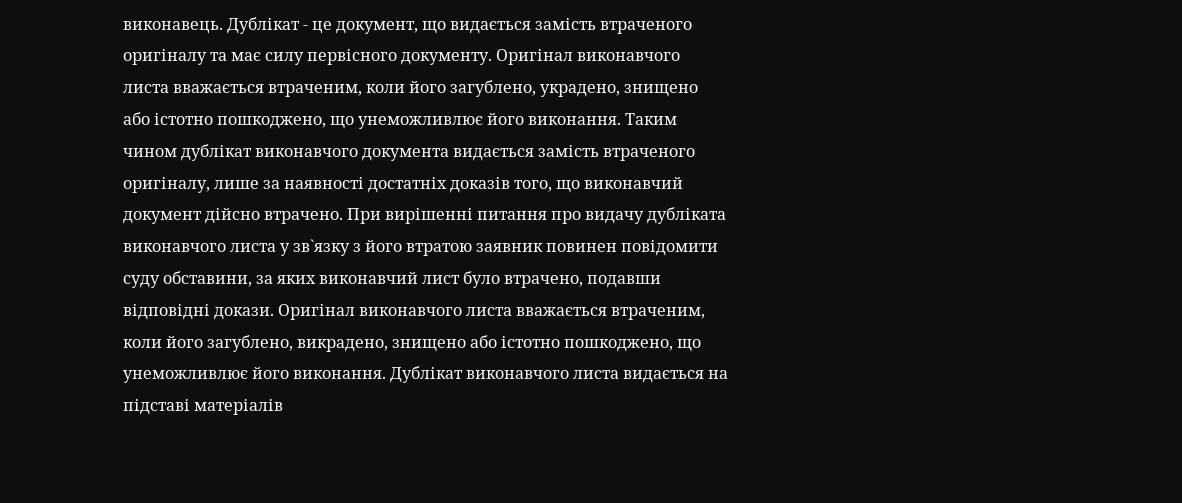виконавець. Дублікат - це документ, що видається замість втраченого оригіналу та має силу первісного документу. Оригінал виконавчого листа вважається втраченим, коли його загублено, украдено, знищено або істотно пошкоджено, що унеможливлює його виконання. Таким чином дублікат виконавчого документа видається замість втраченого оригіналу, лише за наявності достатніх доказів того, що виконавчий документ дійсно втрачено. При вирішенні питання про видачу дубліката виконавчого листа у зв`язку з його втратою заявник повинен повідомити суду обставини, за яких виконавчий лист було втрачено, подавши відповідні докази. Оригінал виконавчого листа вважається втраченим, коли його загублено, викрадено, знищено або істотно пошкоджено, що унеможливлює його виконання. Дублікат виконавчого листа видається на підставі матеріалів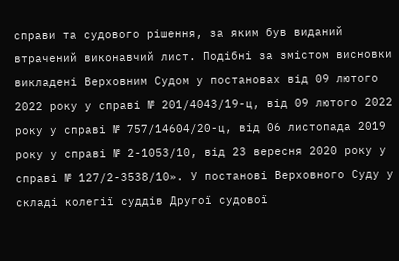справи та судового рішення, за яким був виданий втрачений виконавчий лист. Подібні за змістом висновки викладені Верховним Судом у постановах від 09 лютого 2022 року у справі № 201/4043/19-ц, від 09 лютого 2022 року у справі № 757/14604/20-ц, від 06 листопада 2019 року у справі № 2-1053/10, від 23 вересня 2020 року у справі № 127/2-3538/10». У постанові Верховного Суду у складі колегії суддів Другої судової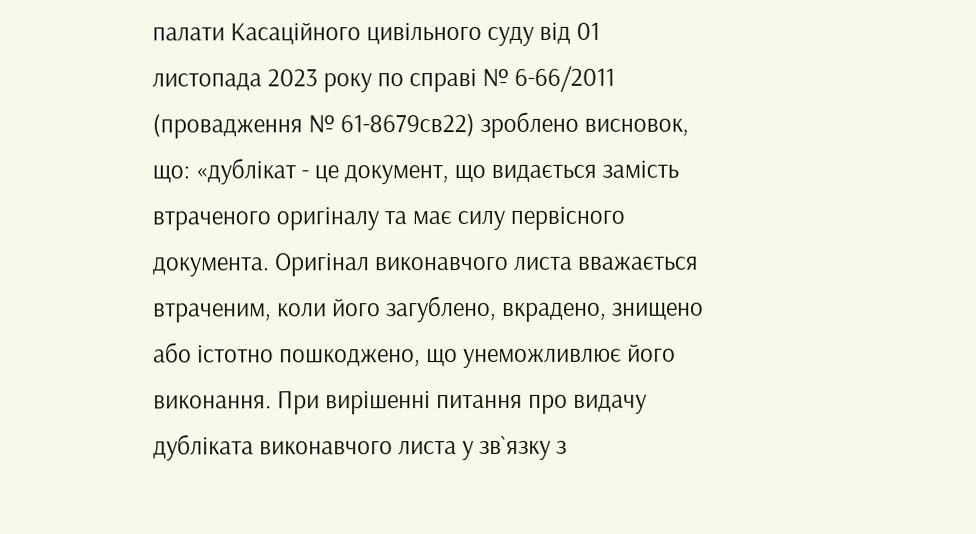палати Касаційного цивільного суду від 01 листопада 2023 року по справі № 6-66/2011 (провадження № 61-8679св22) зроблено висновок, що: «дублікат - це документ, що видається замість втраченого оригіналу та має силу первісного документа. Оригінал виконавчого листа вважається втраченим, коли його загублено, вкрадено, знищено або істотно пошкоджено, що унеможливлює його виконання. При вирішенні питання про видачу дубліката виконавчого листа у зв`язку з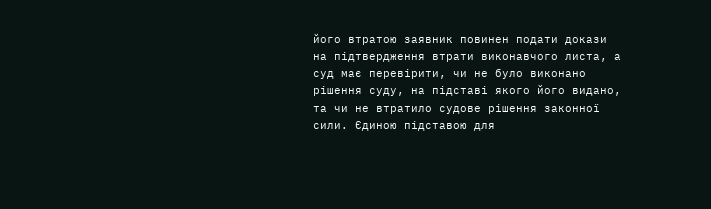його втратою заявник повинен подати докази на підтвердження втрати виконавчого листа, а суд має перевірити, чи не було виконано рішення суду, на підставі якого його видано, та чи не втратило судове рішення законної сили. Єдиною підставою для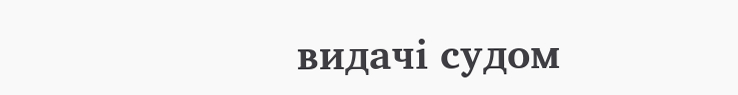видачі судом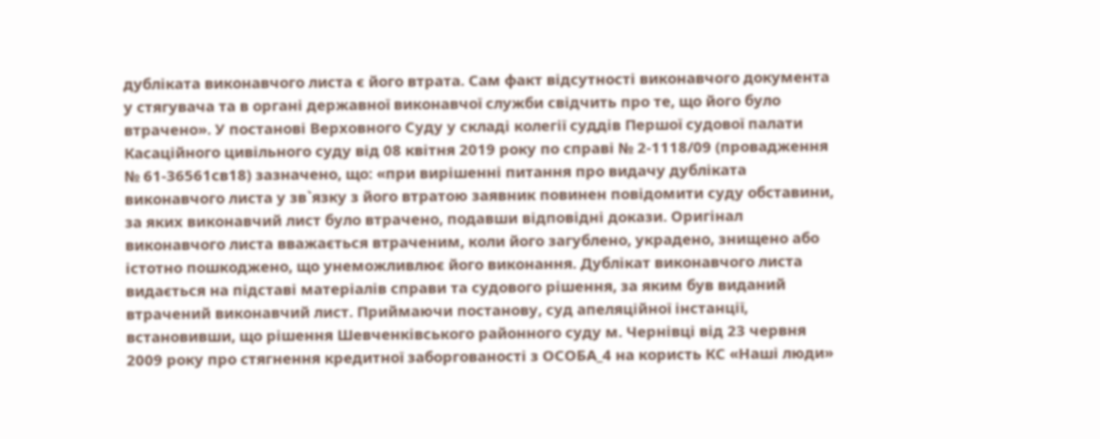дубліката виконавчого листа є його втрата. Сам факт відсутності виконавчого документа у стягувача та в органі державної виконавчої служби свідчить про те, що його було втрачено». У постанові Верховного Суду у складі колегії суддів Першої судової палати Касаційного цивільного суду від 08 квітня 2019 року по справі № 2-1118/09 (провадження № 61-36561св18) зазначено, що: «при вирішенні питання про видачу дубліката виконавчого листа у зв`язку з його втратою заявник повинен повідомити суду обставини, за яких виконавчий лист було втрачено, подавши відповідні докази. Оригінал виконавчого листа вважається втраченим, коли його загублено, украдено, знищено або істотно пошкоджено, що унеможливлює його виконання. Дублікат виконавчого листа видається на підставі матеріалів справи та судового рішення, за яким був виданий втрачений виконавчий лист. Приймаючи постанову, суд апеляційної інстанції, встановивши, що рішення Шевченківського районного суду м. Чернівці від 23 червня 2009 року про стягнення кредитної заборгованості з ОСОБА_4 на користь КС «Наші люди»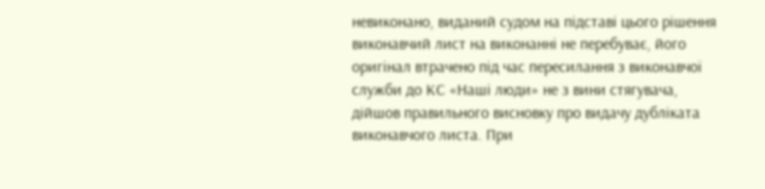невиконано, виданий судом на підставі цього рішення виконавчий лист на виконанні не перебуває, його оригінал втрачено під час пересилання з виконавчої служби до КС «Наші люди» не з вини стягувача, дійшов правильного висновку про видачу дубліката виконавчого листа. При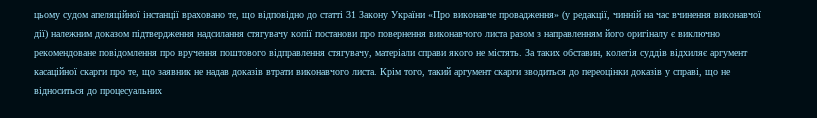цьому судом апеляційної інстанції враховано те, що відповідно до статті 31 Закону України «Про виконавче провадження» (у редакції, чинній на час вчинення виконавчої дії) належним доказом підтвердження надсилання стягувачу копії постанови про повернення виконавчого листа разом з направленням його оригіналу є виключно рекомендоване повідомлення про вручення поштового відправлення стягувачу, матеріали справи якого не містять. За таких обставин, колегія суддів відхиляє аргумент касаційної скарги про те, що заявник не надав доказів втрати виконавчого листа. Крім того, такий аргумент скарги зводиться до переоцінки доказів у справі, що не відноситься до процесуальних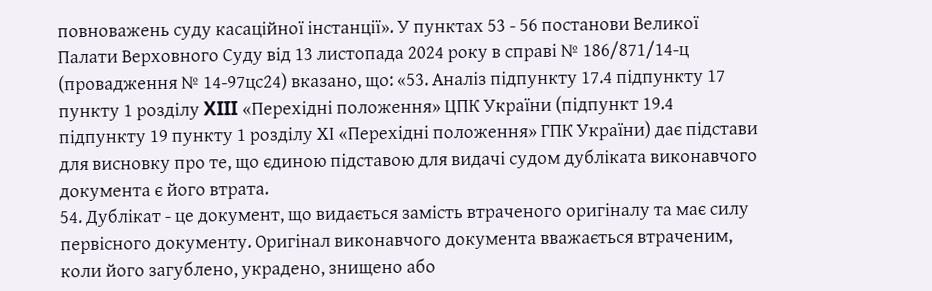повноважень суду касаційної інстанції». У пунктах 53 - 56 постанови Великої Палати Верховного Суду від 13 листопада 2024 року в справі № 186/871/14-ц (провадження № 14-97цс24) вказано, що: «53. Аналіз підпункту 17.4 підпункту 17 пункту 1 розділу XIII «Перехідні положення» ЦПК України (підпункт 19.4 підпункту 19 пункту 1 розділу ХІ «Перехідні положення» ГПК України) дає підстави для висновку про те, що єдиною підставою для видачі судом дубліката виконавчого документа є його втрата.
54. Дублікат - це документ, що видається замість втраченого оригіналу та має силу первісного документу. Оригінал виконавчого документа вважається втраченим, коли його загублено, украдено, знищено або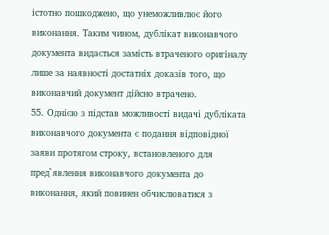істотно пошкоджено, що унеможливлює його виконання. Таким чином, дублікат виконавчого документа видається замість втраченого оригіналу лише за наявності достатніх доказів того, що виконавчий документ дійсно втрачено.
55. Однією з підстав можливості видачі дубліката виконавчого документа є подання відповідної заяви протягом строку, встановленого для пред`явлення виконавчого документа до виконання, який повинен обчислюватися з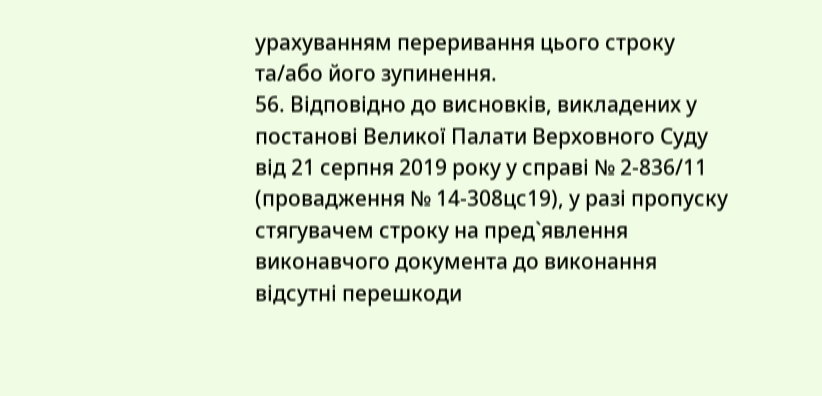урахуванням переривання цього строку та/або його зупинення.
56. Відповідно до висновків, викладених у постанові Великої Палати Верховного Суду від 21 серпня 2019 року у справі № 2-836/11 (провадження № 14-308цс19), у разі пропуску стягувачем строку на пред`явлення виконавчого документа до виконання відсутні перешкоди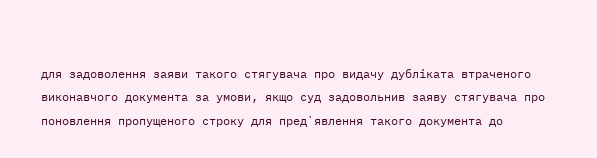для задоволення заяви такого стягувача про видачу дубліката втраченого виконавчого документа за умови, якщо суд задовольнив заяву стягувача про поновлення пропущеного строку для пред`явлення такого документа до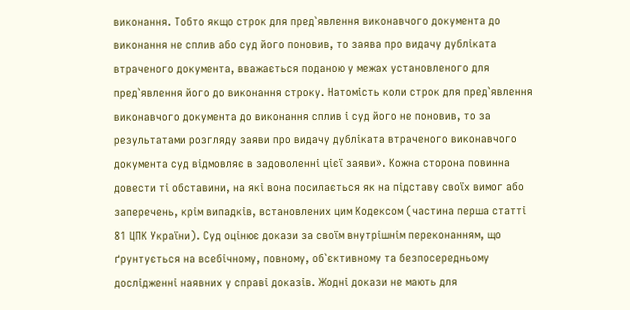виконання. Тобто якщо строк для пред`явлення виконавчого документа до виконання не сплив або суд його поновив, то заява про видачу дубліката втраченого документа, вважається поданою у межах установленого для пред`явлення його до виконання строку. Натомість коли строк для пред`явлення виконавчого документа до виконання сплив і суд його не поновив, то за результатами розгляду заяви про видачу дубліката втраченого виконавчого документа суд відмовляє в задоволенні цієї заяви». Кожна сторона повинна довести ті обставини, на які вона посилається як на підставу своїх вимог або заперечень, крім випадків, встановлених цим Кодексом (частина перша статті 81 ЦПК України). Суд оцінює докази за своїм внутрішнім переконанням, що ґрунтується на всебічному, повному, об`єктивному та безпосередньому дослідженні наявних у справі доказів. Жодні докази не мають для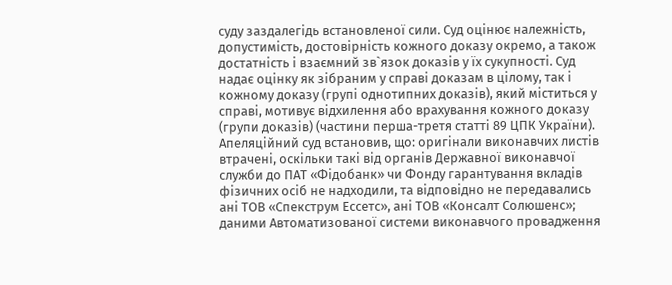суду заздалегідь встановленої сили. Суд оцінює належність, допустимість, достовірність кожного доказу окремо, а також достатність і взаємний зв`язок доказів у їх сукупності. Суд надає оцінку як зібраним у справі доказам в цілому, так і кожному доказу (групі однотипних доказів), який міститься у справі, мотивує відхилення або врахування кожного доказу (групи доказів) (частини перша-третя статті 89 ЦПК України). Апеляційний суд встановив, що: оригінали виконавчих листів втрачені, оскільки такі від органів Державної виконавчої служби до ПАТ «Фідобанк» чи Фонду гарантування вкладів фізичних осіб не надходили, та відповідно не передавались ані ТОВ «Спекструм Ессетс», ані ТОВ «Консалт Солюшенс»; даними Автоматизованої системи виконавчого провадження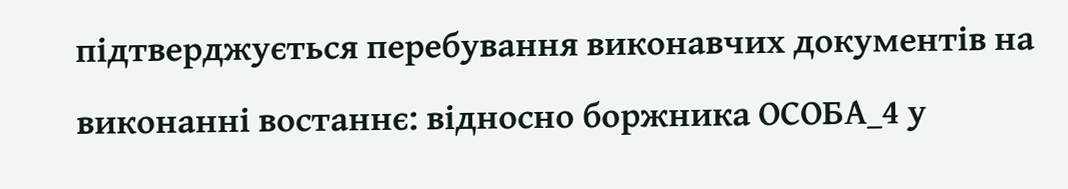підтверджується перебування виконавчих документів на виконанні востаннє: відносно боржника ОСОБА_4 у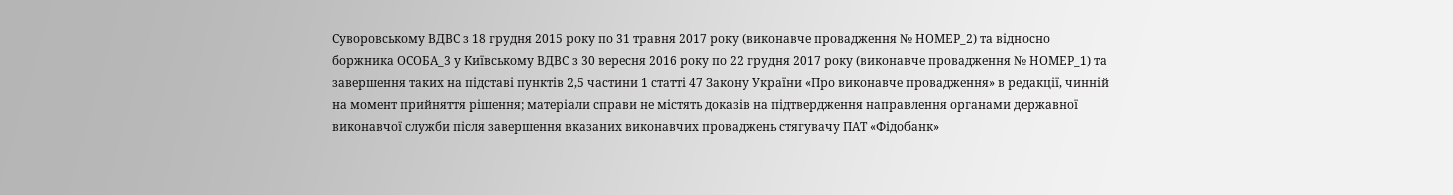Суворовському ВДВС з 18 грудня 2015 року по 31 травня 2017 року (виконавче провадження № НОМЕР_2) та відносно боржника ОСОБА_3 у Київському ВДВС з 30 вересня 2016 року по 22 грудня 2017 року (виконавче провадження № НОМЕР_1) та завершення таких на підставі пунктів 2,5 частини 1 статті 47 Закону України «Про виконавче провадження» в редакції, чинній на момент прийняття рішення; матеріали справи не містять доказів на підтвердження направлення органами державної виконавчої служби після завершення вказаних виконавчих проваджень стягувачу ПАТ «Фідобанк»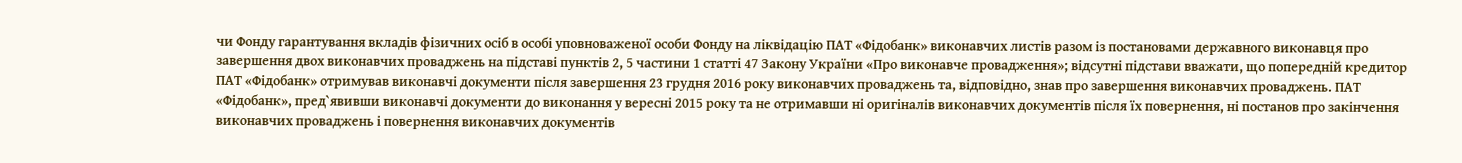чи Фонду гарантування вкладів фізичних осіб в особі уповноваженої особи Фонду на ліквідацію ПАТ «Фідобанк» виконавчих листів разом із постановами державного виконавця про завершення двох виконавчих проваджень на підставі пунктів 2, 5 частини 1 статті 47 Закону України «Про виконавче провадження»; відсутні підстави вважати, що попередній кредитор ПАТ «Фідобанк» отримував виконавчі документи після завершення 23 грудня 2016 року виконавчих проваджень та, відповідно, знав про завершення виконавчих проваджень. ПАТ «Фідобанк», пред`явивши виконавчі документи до виконання у вересні 2015 року та не отримавши ні оригіналів виконавчих документів після їх повернення, ні постанов про закінчення виконавчих проваджень і повернення виконавчих документів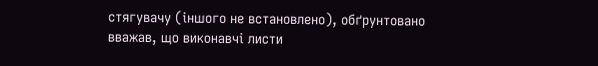стягувачу (іншого не встановлено), обґрунтовано вважав, що виконавчі листи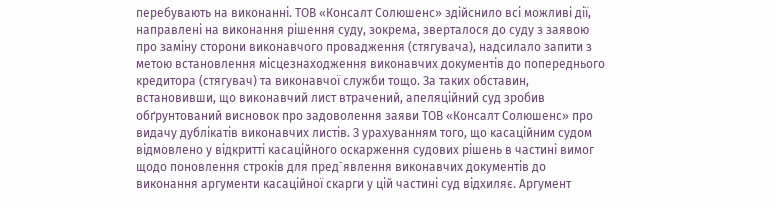перебувають на виконанні. ТОВ «Консалт Солюшенс» здійснило всі можливі дії, направлені на виконання рішення суду, зокрема, зверталося до суду з заявою про заміну сторони виконавчого провадження (стягувача), надсилало запити з метою встановлення місцезнаходження виконавчих документів до попереднього кредитора (стягувач) та виконавчої служби тощо. За таких обставин, встановивши, що виконавчий лист втрачений, апеляційний суд зробив обґрунтований висновок про задоволення заяви ТОВ «Консалт Солюшенс» про видачу дублікатів виконавчих листів. З урахуванням того, що касаційним судом відмовлено у відкритті касаційного оскарження судових рішень в частині вимог щодо поновлення строків для пред`явлення виконавчих документів до виконання аргументи касаційної скарги у цій частині суд відхиляє. Аргумент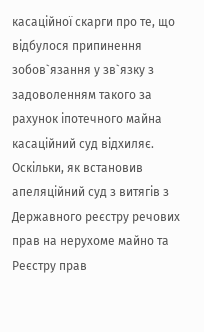касаційної скарги про те, що відбулося припинення зобов`язання у зв`язку з задоволенням такого за рахунок іпотечного майна касаційний суд відхиляє. Оскільки, як встановив апеляційний суд з витягів з Державного реєстру речових прав на нерухоме майно та Реєстру прав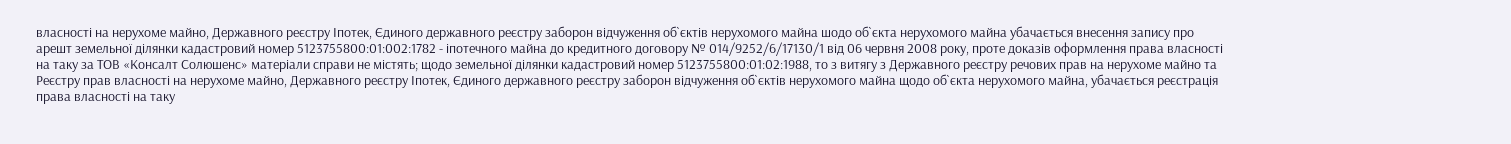власності на нерухоме майно, Державного реєстру Іпотек, Єдиного державного реєстру заборон відчуження об`єктів нерухомого майна шодо об`єкта нерухомого майна убачається внесення запису про арешт земельної ділянки кадастровий номер 5123755800:01:002:1782 - іпотечного майна до кредитного договору № 014/9252/6/17130/1 від 06 червня 2008 року, проте доказів оформлення права власності на таку за ТОВ «Консалт Солюшенс» матеріали справи не містять; щодо земельної ділянки кадастровий номер 5123755800:01:02:1988, то з витягу з Державного реєстру речових прав на нерухоме майно та Реєстру прав власності на нерухоме майно, Державного реєстру Іпотек, Єдиного державного реєстру заборон відчуження об`єктів нерухомого майна щодо об`єкта нерухомого майна, убачається реєстрація права власності на таку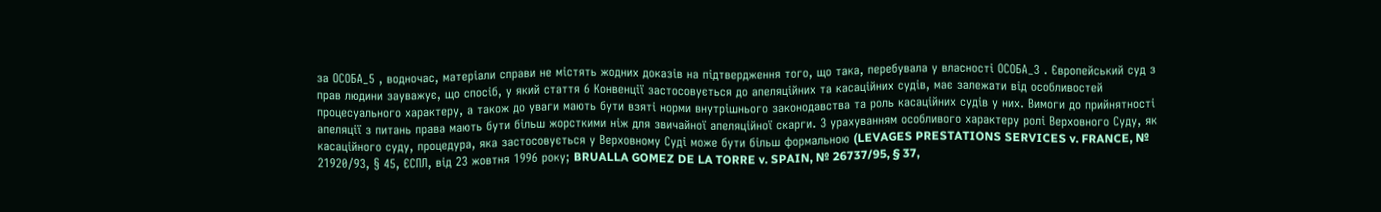за ОСОБА_5 , водночас, матеріали справи не містять жодних доказів на підтвердження того, що така, перебувала у власності ОСОБА_3 . Європейський суд з прав людини зауважує, що спосіб, у який стаття 6 Конвенції застосовується до апеляційних та касаційних судів, має залежати від особливостей процесуального характеру, а також до уваги мають бути взяті норми внутрішнього законодавства та роль касаційних судів у них. Вимоги до прийнятності апеляції з питань права мають бути більш жорсткими ніж для звичайної апеляційної скарги. З урахуванням особливого характеру ролі Верховного Суду, як касаційного суду, процедура, яка застосовується у Верховному Суді може бути більш формальною (LEVAGES PRESTATIONS SERVICES v. FRANCE, № 21920/93, § 45, ЄСПЛ, від 23 жовтня 1996 року; BRUALLA GOMEZ DE LA TORRE v. SPAIN, № 26737/95, § 37,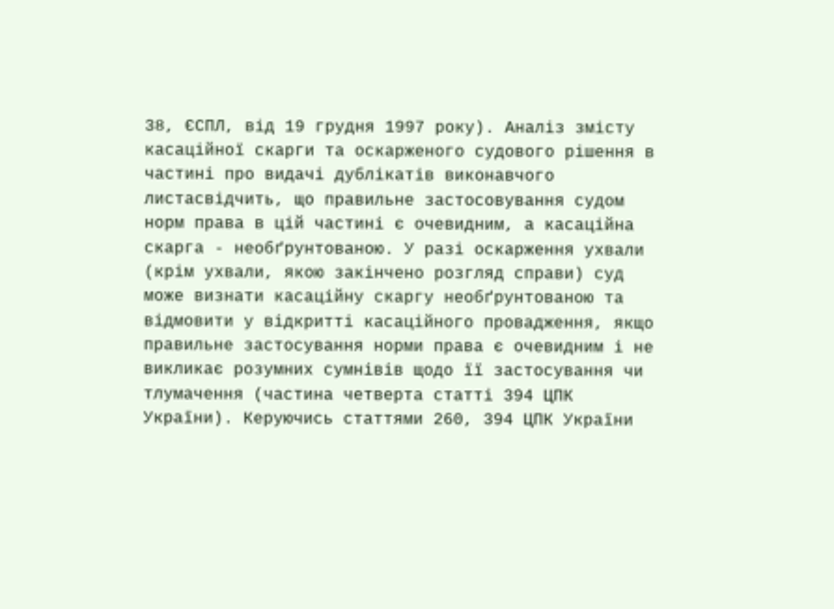38, ЄСПЛ, від 19 грудня 1997 року). Аналіз змісту касаційної скарги та оскарженого судового рішення в частині про видачі дублікатів виконавчого листасвідчить, що правильне застосовування судом норм права в цій частині є очевидним, а касаційна скарга - необґрунтованою. У разі оскарження ухвали (крім ухвали, якою закінчено розгляд справи) суд може визнати касаційну скаргу необґрунтованою та відмовити у відкритті касаційного провадження, якщо правильне застосування норми права є очевидним і не викликає розумних сумнівів щодо її застосування чи тлумачення (частина четверта статті 394 ЦПК України). Керуючись статтями 260, 394 ЦПК України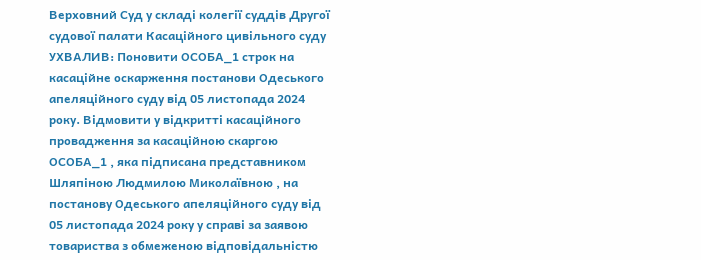Верховний Суд у складі колегії суддів Другої судової палати Касаційного цивільного суду
УХВАЛИВ: Поновити ОСОБА_1 строк на касаційне оскарження постанови Одеського апеляційного суду від 05 листопада 2024 року. Відмовити у відкритті касаційного провадження за касаційною скаргою ОСОБА_1 , яка підписана представником Шляпіною Людмилою Миколаївною , на постанову Одеського апеляційного суду від 05 листопада 2024 року у справі за заявою товариства з обмеженою відповідальністю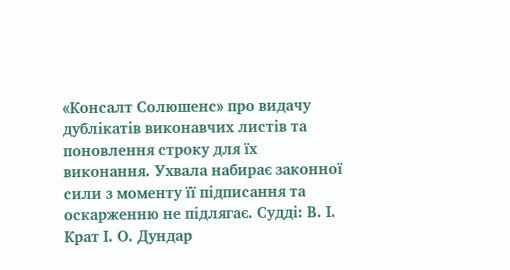«Консалт Солюшенс» про видачу дублікатів виконавчих листів та поновлення строку для їх виконання. Ухвала набирає законної сили з моменту її підписання та оскарженню не підлягає. Судді: В. І. Крат І. О. Дундар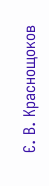Є. В. Краснощоков